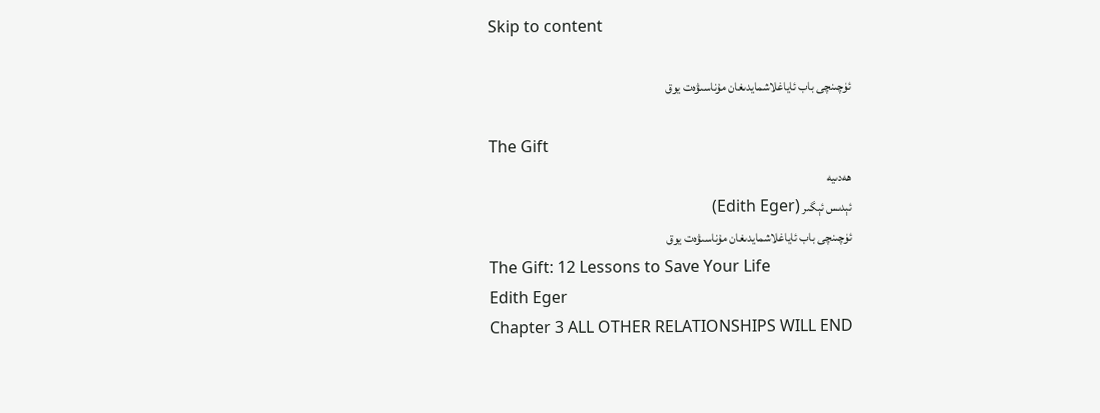Skip to content

ئۈچىنچى باب ئاياغلاشمايدىغان مۇناسىۋەت يوق

The Gift
ھەدىيە
ئېدىس ئېگىر (Edith Eger)
ئۈچىنچى باب ئاياغلاشمايدىغان مۇناسىۋەت يوق
The Gift: 12 Lessons to Save Your Life
Edith Eger
Chapter 3 ALL OTHER RELATIONSHIPS WILL END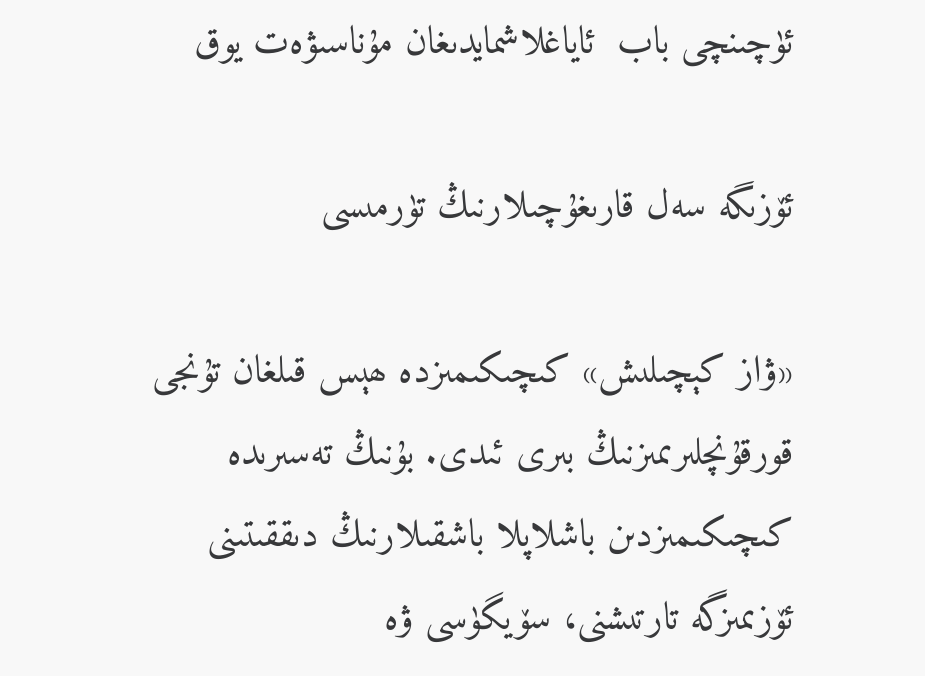ئۈچىنچى باب  ئاياغلاشمايدىغان مۇناسىۋەت يوق

ئۆزىگە سەل قارىغۇچىلارنىڭ تۈرمىسى

«ۋاز كېچىلىش» كىچىكىمىزدە ھېس قىلغان تۇنجى قورقۇنچلىرىمىزنىڭ بىرى ئىدى. بۇنىڭ تەسىرىدە كىچىكىمىزدىن باشلاپلا باشقىلارنىڭ دىققىتىنى ئۆزىمىزگە تارتىشنى، سۆيگۈسى ۋە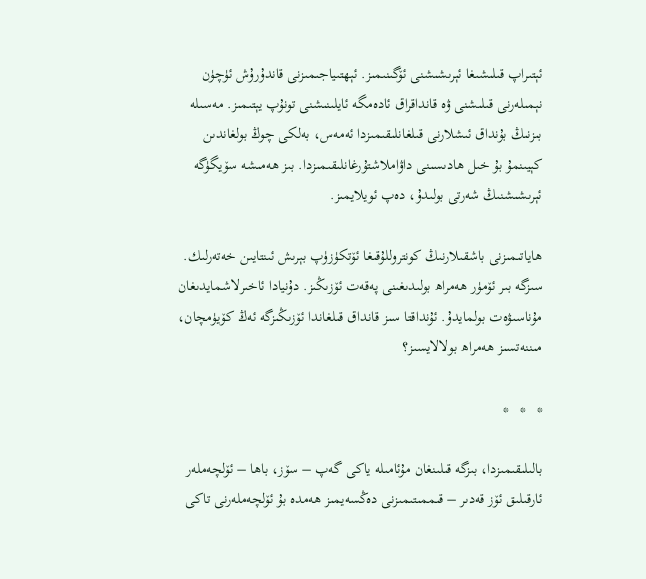ئېتىراپ قىلىشىغا ئېرىشىشنى ئۆگىنىمىز. ئېھتىياجىمىزنى قاندۇرۇش ئۈچۈن نېمىلەرنى قىلىشنى ۋە قانداقراق ئادەمگە ئايلىنىشنى تونۇپ يېتىمىز. مەسىلە بىزنىڭ بۇنداق ئىشلارنى قىلغانلىقىمىزدا ئەمەس، بەلكى چوڭ بولغاندىن كېيىنمۇ بۇ خىل ھادىسىنى داۋاملاشتۇرغانلىقىمىزدا. بىز ھەمىشە سۆيگۈگە ئېرىشىشنىڭ شەرتى بولىدۇ، دەپ ئويلايمىز.

ھاياتىمىزنى باشقىلارنىڭ كونتروللۇقىغا ئۆتكۈزۈپ بېرىش ئىنتايىن خەتەرلىك. سىزگە بىر ئۆمۈر ھەمراھ بولىدىغىنى پەقەت ئۆزىڭىز. دۇنيادا ئاخىرلاشمايدىغان مۇناسىۋەت بولمايدۇ. ئۇنداقتا سىز قانداق قىلغاندا ئۆزىڭىزگە ئەڭ كۆيۈمچان، مىننەتسىز ھەمراھ بولالايسىز؟

*   *   *

بالىلىقىمىزدا، بىزگە قىلىنغان مۇئامىلە ياكى گەپ – سۆز، باھا – ئۆلچەملەر ئارقىلىق ئۆز قەدىر – قىممىتىمىزنى دەڭسەيمىز ھەمدە بۇ ئۆلچەملەرنى تاكى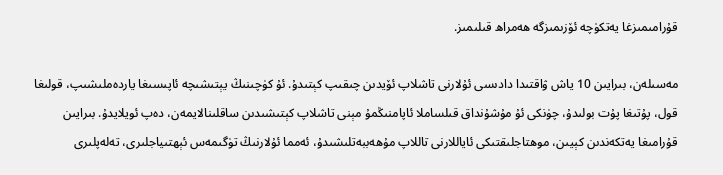قۇرامىمىزغا يەتكۈچە ئۆزىمىزگە ھەمراھ قىلىمىز.

مەسىلەن، بىرايىن 10 ياش ۋاقتىدا دادىسى ئۇلارنى تاشلاپ ئۆيدىن چىقىپ كېتىدۇ. ئۇ كۈچىنىڭ يېتىشىچە ئاپىسىغا ياردەملىشىپ، قولىغا قول، پۇتىغا پۇت بولىدۇ، چۈنكى ئۇ مۇشۇنداق قىلساملا ئاپامنىڭمۇ مېنى تاشلاپ كېتىشىدىن ساقلىنالايمەن، دەپ ئويلايدۇ. بىرايىن قۇرامىغا يەتكەندىن كېيىن، موھتاجلىقتىكى ئاياللارنى تاللاپ مۇھەببەتلىشىدۇ، ئەمما ئۇلارنىڭ تۈگىمەس ئېھتىياجلىرى، تەلەپلىرى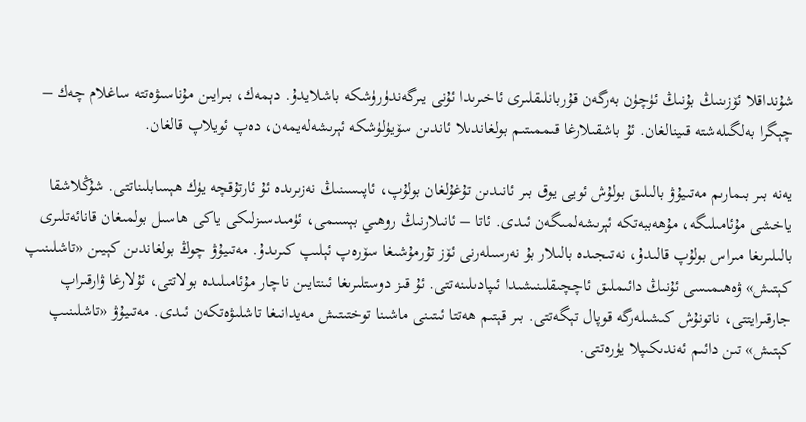شۇنداقلا ئۆزىنىڭ بۇنىڭ ئۈچۈن بەرگەن قۇربانلىقلىرى ئاخىرىدا ئۇنى يىرگەندۈرۈشكە باشلايدۇ. دېمەك، بىرايىن مۇناسىۋەتتە ساغلام چەك – چېگرا بەلگىلەشتە قىينالغان. ئۇ باشقىلارغا قىممىتىم بولغاندىلا ئاندىن سۆيۈلۈشكە ئېرىشەلەيمەن، دەپ ئويلاپ قالغان.

يەنە بىر بىمارىم مەتىيۇۋ بالىلىق بولۇش ئويى يوق بىر ئانىدىن تۇغۇلغان بولۇپ، ئاپىسىنىڭ نەزىرىدە ئۇ ئارتۇقچە يۈك ھېسابلىناتتى. شۇڭلاشقا ياخشى مۇئامىلىگە، مۇھەببەتكە ئېرىشەلمىگەن ئىدى. ئاتا – ئانىلارنىڭ روھىي بېسىمى، ئۈمىدسىزلىكى ياكى ھاسىل بولمىغان قانائەتلىرى بالىلىرىغا مىراس بولۇپ قالىدۇ، نەتىجىدە بالىلار بۇ نەرسىلەرنى ئۆز تۇرمۇشىغا سۆرەپ ئېلىپ كىرىدۇ. مەتىيۇۋ چوڭ بولغاندىن كېيىن «تاشلىنىپ كېتىش» ۋەھىمىسى ئۇنىڭ دائىملىق ئاچچىقلىنىشىدا ئىپادىلىنەتتى. ئۇ قىز دوستلىرىغا ئىنتايىن ناچار مۇئامىلىدە بولاتتى، ئۇلارغا ۋارقىراپ جارقىرايتتى، ناتونۇش كىشىلەرگە قوپال تېگەتتى. بىر قېتىم ھەتتا ئىتىنى ماشىنا توختىتىش مەيدانىغا تاشلىۋەتكەن ئىدى. مەتىيۇۋ «تاشلىنىپ كېتىش» تىن دائىم ئەندىكىپلا يۈرەتتى.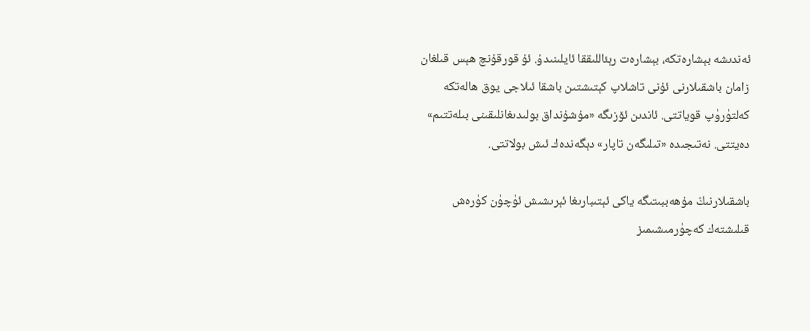ئەندىشە بېشارەتكە، بېشارەت رېئاللىققا ئايلىنىدۇ. ئۇ قورقۇنچ ھېس قىلغان زامان باشقىلارنى ئۇنى تاشلاپ كېتىشتىن باشقا ئىلاجى يوق ھالەتكە كەلتۈرۈپ قوياتتى. ئاندىن ئۆزىگە «مۇشۇنداق بولىدىغانلىقىنى بىلەتتىم» دەيتتى. نەتىجىدە «تىلىگەن تاپار» دېگەندەك ئىش بولاتتى.

باشقىلارنىڭ مۇھەببىتىگە ياكى ئېتىبارىغا ئېرىشىش ئۈچۈن كۈرەش قىلىشتەك كەچۈرمىشىمىز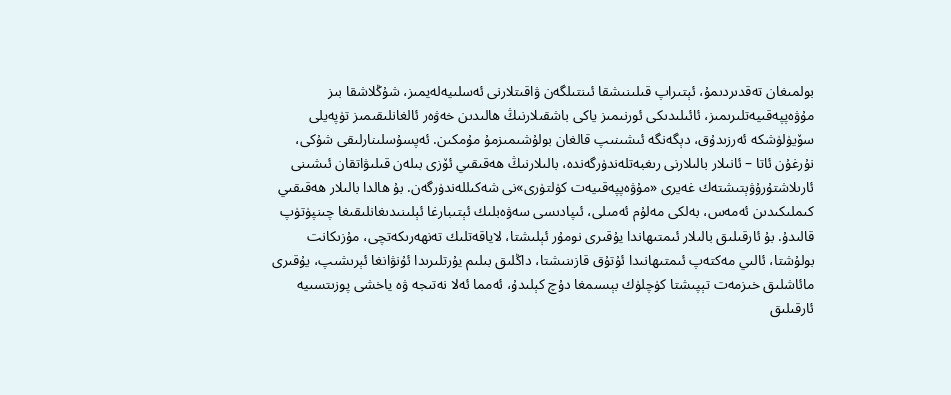بولمىغان تەقدىردىمۇ، ئېتىراپ قىلىنىشقا ئىنتىلگەن ۋاقىتلارنى ئەسلىيەلەيمىز، شۇڭلاشقا بىز مۇۋەپپەقىيەتلىرىمىز، ئائىلىدىكى ئورنىمىز ياكى باشقىلارنىڭ ھالىدىن خەۋەر ئالغانلىقىمىز تۈپەيلى سۆيۈلۈشكە ئەرزىدۇق، دېگەنگە ئىشىنىپ قالغان بولۇشىمىزمۇ مۇمكىن. ئەپسۇسلىنارلىقى شۇكى، نۇرغۇن ئاتا – ئانىلار بالىلارنى رىغبەتلەندۈرگەندە، بالىلارنىڭ ھەقىقىي ئۆزى بىلەن قىلىۋاتقان ئىشىنى ئارىلاشتۇرۇۋېتىشتەك غەيرى «مۇۋەپپەقىيەت كۈلتۈرى»نى شەكىللەندۈرگەن. بۇ ھالدا بالىلار ھەقىقىي كىملىكىدىن ئەمەس، بەلكى مەلۇم ئەمىلى، ئىپادىسى سەۋەبلىك ئېتىبارغا ئېلىنىدىغانلىقىغا چىنپۈتۈپ قالىدۇ. بۇ ئارقىلىق بالىلار ئىمتىھاندا يۇقىرى نومۇر ئېلىشتا، لاياقەتلىك تەنھەرىكەتچى، مۇزىكانت بولۇشتا، ئالىي مەكتەپ ئىمتىھانىدا ئۇتۇق قازىنىشتا، داڭلىق بىلىم يۇرتلىرىدا ئۇنۋانغا ئېرىشىپ، يۇقىرى مائاشلىق خىزمەت تېپىشتا كۈچلۈك بېسىمغا دۇچ كېلىدۇ، ئەمما ئەلا نەتىجە ۋە ياخشى پوزىتسىيە ئارقىلىق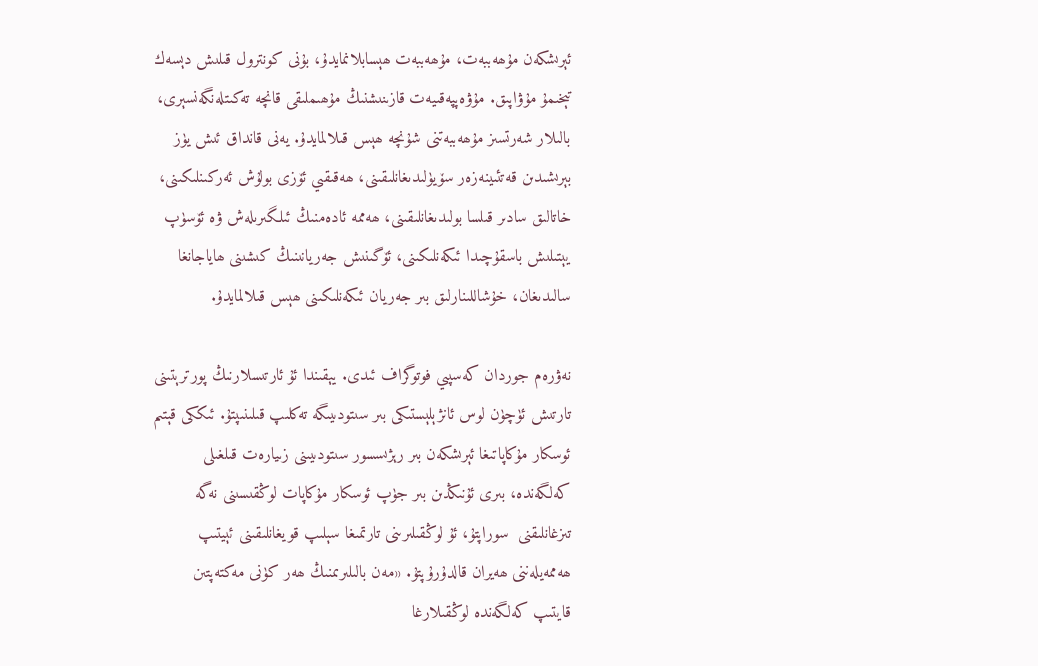ئېرىشكەن مۇھەببەت، مۇھەببەت ھېسابلانمايدۇ، بۇنى كونترول قىلىش دېسەك تېخىمۇ مۇۋاپىق. مۇۋەپپەقىيەت قازىنىشنىڭ مۇھىملىقى قانچە تەكىتلەنگەنسېرى، بالىلار شەرتسىز مۇھەببەتنى شۇنچە ھېس قىلالمايدۇ. يەنى قانداق ئىش يۈز بېرىشىدىن قەتئىينەزەر سۆيۈلىدىغانلىقىنى، ھەقىقىي ئۆزى بولۇش ئەركىنلىكىنى، خاتالىق سادىر قىلسا بولىدىغانلىقىنى، ھەممە ئادەمنىڭ ئىلگىرىلەش ۋە ئۆسۈپ يېتىلىش باسقۇچىدا ئىكەنلىكىنى، ئۆگىنىش جەريانىنىڭ كىشىنى ھاياجانغا سالىدىغان، خۇشاللىنارلىق بىر جەريان ئىكەنلىكىنى ھېس قىلالمايدۇ.

نەۋرەم جوردان كەسپىي فوتوگراف ئىدى. يېقىندا ئۇ ئارتىسلارنىڭ پورترېتىنى تارتىش ئۈچۈن لوس ئانژېلېستىكى بىر سىتودىيىگە تەكلىپ قىلىنىپتۇ. ئىككى قېتىم ئوسكار مۇكاپاتىغا ئېرىشكەن بىر رېژىسسور سىتودىيىنى زىيارەت قىلغىلى كەلگەندە، بىرى ئۇنىڭدىن بىر جۈپ ئوسكار مۇكاپات لوڭقىسىنى نەگە تىزغانلىقنى  سوراپتۇ، ئۇ لوڭقىلىرىنى تارتمىغا سېلىپ قويغانلىقىنى ئېيتىپ ھەممەيلەننى ھەيران قالدۇرۇپتۇ. «مەن بالىلىرىمنىڭ ھەر كۈنى مەكتەپتىن قايتىپ كەلگەندە لوڭقىلارغا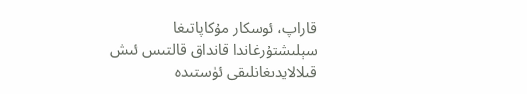قاراپ، ئوسكار مۇكاپاتىغا سېلىشتۇرغاندا قانداق قالتىس ئىش قىلالايدىغانلىقى ئۈستىدە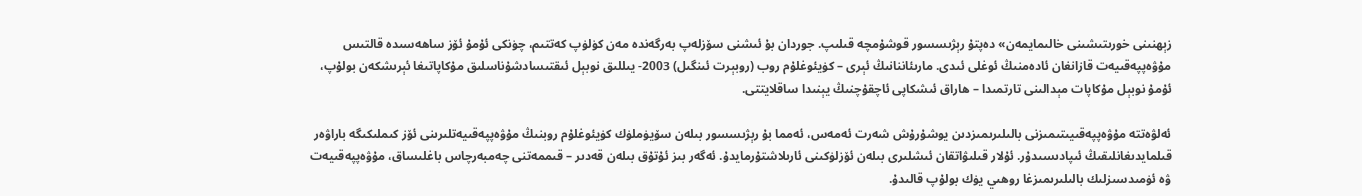زېھنىنى خورىتىشىنى خالىمايمەن» دەپتۇ رېژىسسور قوشۇمچە قىلىپ. جوردان بۇ ئىشنى سۆزلەپ بەرگەندە مەن كۈلۈپ كەتتىم، چۈنكى ئۇمۇ ئۆز ساھەسىدە قالتىس مۇۋەپپەقىيەت قازانغان ئادەمنىڭ ئوغلى ئىدى. مارىئاننانىڭ ئېرى – كۈيئوغلۇم روب (روبېرت ئىنگىل) 2003- يىللىق نوبېل ئىقتىسادشۇناسلىق مۇكاپاتىغا ئېرىشكەن بولۇپ، ئۇمۇ نوبېل مۇكاپات مېدالىنى تارتمىدا – ھاراق ئىشكاپى ئاچقۇچنىڭ يېنىدا ساقلايتتى.

ئەلۋەتتە مۇۋەپپەقىيىتىمىزنى بالىلىرىمىزدىن يوشۇرۇش شەرت ئەمەس، ئەمما بۇ رېژىسسور بىلەن سۆيۈملۈك كۈيئوغلۇم روبنىڭ مۇۋەپپەقىيەتلىرىنى ئۆز كىملىكىگە باراۋەر قىلمايدىغانلىقىڭ ئىپادىسىدۇر. ئۇلار قىلىۋاتقان ئىشلىرى بىلەن ئۆزلۈكىنى ئارىلاشتۇرمايدۇ. ئەگەر بىز ئۇتۇق بىلەن قەدىر – قىممەتنى چەمبەرچاس باغلىساق، مۇۋەپپەقىيەت ۋە ئۈمىدسىزلىك بالىلىرىمىزغا روھىي يۈك بولۇپ قالىدۇ.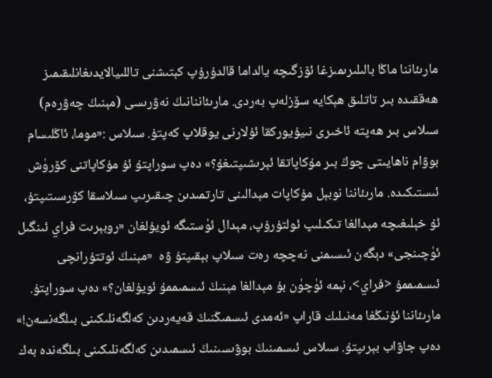مارىئاننا ماڭا بالىلىرىمىزغا ئۆزگىچە يالداما قالدۇرۇپ كېتىشنى تاللىيالايدىغانلىقىمىز ھەققىدە بىر تاتلىق ھېكايە سۆزلەپ بەردى. مارىئاننانىڭ نەۋرىسى (مېنىڭ چەۋرەم) سىلاس بىر ھەپتە ئاخىرى نىيۇيوركقا ئۇلارنى يوقلاپ كەپتۇ. سىلاس :«موما، ئاڭلىسام بوۋام ناھايىتى چوڭ بىر مۇكاپاتقا ئېرىشىپتىغۇ؟» دەپ سوراپتۇ ئۇ مۇكاپاتنى كۆرۈش ئىستىكىدە. مارىئاننا نوبېل مۇكاپات مېدالىنى تارتمىدىن چىقىرىپ سىلاسقا كۆرسىتىپتۇ، ئۇ خېلىغىچە مېدالغا تىكىلىپ ئولتۇرۇپ، مېدال ئۈستىگە ئويۇلغان «روبېرىت فراي ئىنگىل ئۈچىنجى» دېگەن ئىسىمنى نەچچە رەت سىلاپ بېقىپتۇ ۋە  «مېنىڭ ئوتتۇرانچى ئىسمىممۇ <فراي>، نېمە ئۈچۈن بۇ مېدالغا مېنىڭ ئىسمىممۇ ئويۇلغان؟» دەپ سوراپتۇ. مارىئاننا ئۇنىڭغا مەنىلىك قاراپ «ئەمدى ئىسمىڭنىڭ قەيەردىن كەلگەنلىكىنى بىلگەنسەن!» دەپ جاۋاب بېرىپتۇ. سىلاس ئىسمىنىڭ بوۋىسىنىڭ ئىسمىدىن كەلگەنلىكىنى بىلگەندە بەك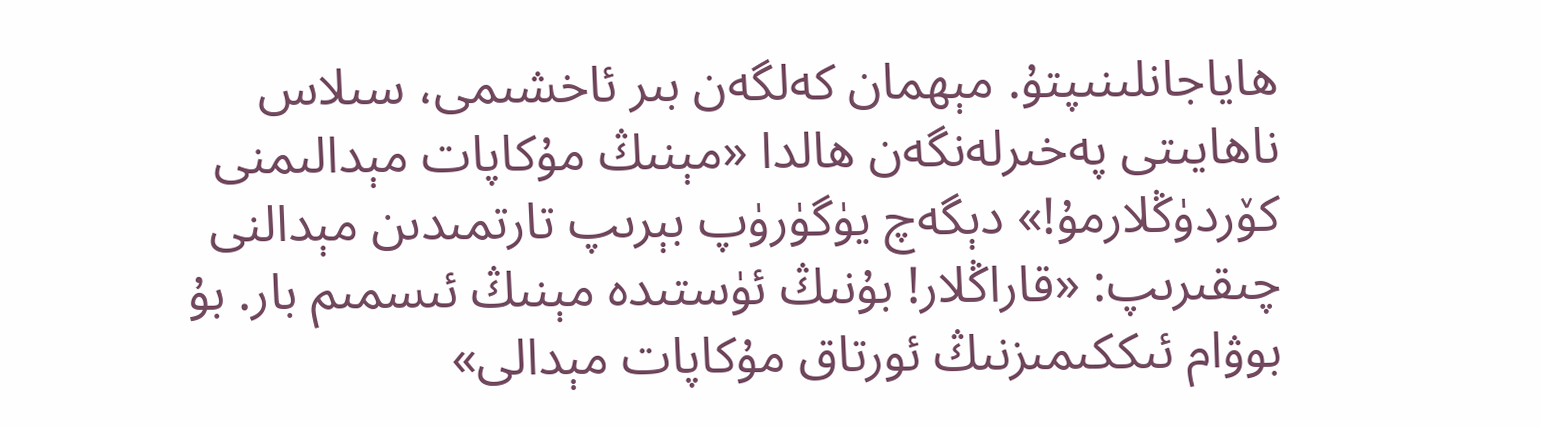ھاياجانلىنىپتۇ. مېھمان كەلگەن بىر ئاخشىمى، سىلاس ناھايىتى پەخىرلەنگەن ھالدا «مېنىڭ مۇكاپات مېدالىمنى كۆردۈڭلارمۇ!» دېگەچ يۈگۈرۈپ بېرىپ تارتمىدىن مېدالنى چىقىرىپ: «قاراڭلار! بۇنىڭ ئۈستىدە مېنىڭ ئىسمىم بار. بۇ بوۋام ئىككىمىزنىڭ ئورتاق مۇكاپات مېدالى»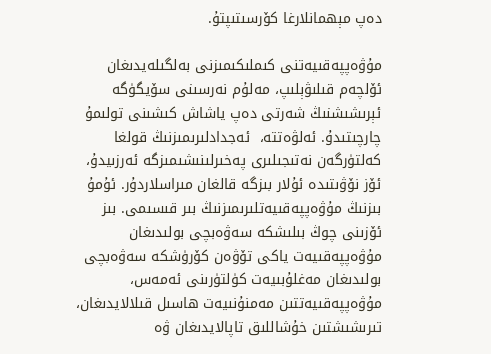دەپ مېھمانلارغا كۆرسىتىپتۇ.

مۇۋەپپەقىيەتنى كىملىكىمىزنى بەلگىلەيدىغان ئۆلچەم قىلىۋېلىپ، مەلۇم نەرسىنى سۆيگۈگە ئېرىشىشنىڭ شەرتى دەپ ياشاش كىشىنى تولىمۇ چارچىتىدۇ. ئەلۋەتتە،  ئەجدادلىرىمىزنىڭ قولغا كەلتۈرگەن نەتىجىلىرى پەخىرلىنىشىمىزگە ئەرزىيدۇ، ئۆز نۆۋىتىدە ئۇلار بىزگە قالغان مىراسلاردۇر. ئۇمۇ بىزنىڭ مۇۋەپپەقىيەتلىرىمىزنىڭ بىر قىسىمى. بىز ئۆزىنى چوڭ بىلىشكە سەۋەبچى بولىدىغان مۇۋەپپەقىيەت ياكى تۆۋەن كۆرۈشكە سەۋەبچى بولىدىغان مەغلۇبىيەت كۈلتۈرىنى ئەمەس، مۇۋەپپەقىيەتتىن مەمنۇنىيەت ھاسىل قىلالايدىغان، تىرىشىشتىن خۇشاللىق تاپالايدىغان ۋە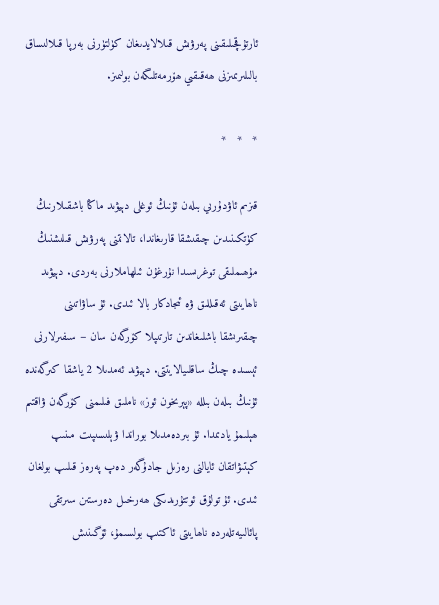ئارتۇقچىلىقىنى پەرۋىش قىلالايدىغان كۈلتۈرنى بەرپا قىلالىساق بالىلىرىمىزنى ھەقىقىي ھۆرمەتلىگەن بولىمىز.

*   *   *

قىزىم ئاۋدۇرىي بىلەن ئۇنىڭ ئوغلى دېيۋىد ماڭا باشقىلارنىڭ كۈتكىنىدىن چىقىشقا قارىغاندا، تالانتنى پەرۋىش قىلىشنىڭ مۇھىملىقى توغرىسىدا نۇرغۇن ئىلھاملارنى بەردى. دېيۋىد ناھايىتى ئەقىللىق ۋە ئىجادكار بالا ئىدى. ئۇ ساۋاتىنى چىقىرىشقا باشلىغاندىن تارتىپلا كۆرگەن سان – سىفىرلارنى ئېسىدە چىڭ ساقلىيالايتتى. دېيۋىد ئەمدىلا 2 ياشقا كىرگەندە ئۇنىڭ بىلەن بىللە «پېرىخون ئوز» ناملىق فىلىمنى كۆرگەن ۋاقتىم ھېلىمۇ يادىمدا. ئۇ بىردەمدىلا بوراندا ۋېلىسىپىت مىنىپ كېتىۋاتقان ئايالنى رەزىل جادۇگەر دەپ پەرەز قىلىپ بولغان ئىدى. ئۇ تولۇق ئوتتۇرىدىكى ھەرخىل دەرستىن سىرتقى پائالىيەتلەردە ناھايىتى ئاكتىپ بولسىمۇ، ئۆگىنىش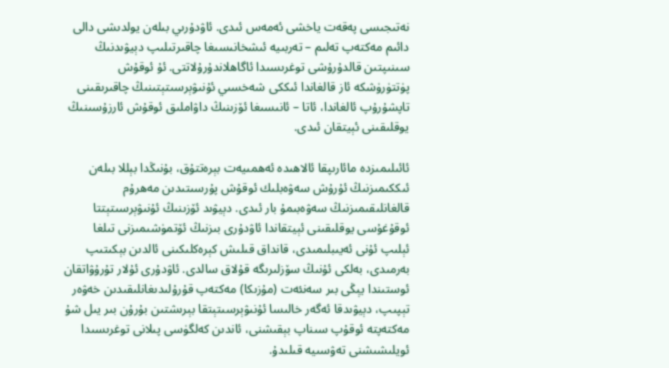نەتىجىسى پەقەت ياخشى ئەمەس ئىدى. ئاۋدۇرىي بىلەن يولدىشى دالى دائىم مەكتەپ تەلىم – تەربىيە ئىشخانىسىغا چاقىرتىلىپ دېيۋىدنىڭ سىنىپتىن قالدۇرۇشى توغرىسىدا ئاگاھلاندۇرۇلاتتى. ئۇ ئوقۇش پۈتتۈرۈشكە ئاز قالغاندا ئىككى شەخسىي ئۇنىۋېرسىتېتىنىڭ چاقىرىقىنى تاپشۇرۇپ ئالغاندا، ئاتا – ئانىسىغا ئۆزىنىڭ داۋاملىق ئوقۇش ئارزۇسىنىڭ يوقلىقىنى ئېيتقان ئىدى.

ئائىلىمىزدە مائارىپقا ئالاھىدە ئەھمىيەت بېرەتتۇق، بۇنىڭدا بېللا بىلەن ئىككىمىزنىڭ ئۇرۇش سەۋەبلىك ئوقۇش پۇرسىتىدىن مەھرۇم قالغانلىقىمىزنىڭ سەۋەبىمۇ بار ئىدى. دېيۋىد ئۆزىنىڭ ئۇنىۋېرسىتېتتا ئوقۇغۇسى يوقلىقىنى ئېيتقاندا ئاۋدۇرى بىزنىڭ ئۆتمۈشىمىزنى تىلغا ئېلىپ ئۇنى ئەيىبلىمىدى، قانداق قىلىش كېرەكلىكىنى ئالدىن بېكىتىپ بەرمىدى، بەلكى ئۇنىڭ سۆزلىرىگە قۇلاق سالدى. ئاۋدۇرى ئۇلار تۇرۇۋاتقان ئوستىندا يېڭى بىر سەنئەت (مۇزىكا) مەكتەپ قۇرۇلىدىغانلىقىدىن خەۋەر تېپىپ، دېيۋىدقا ئەگەر خالىسا ئۇنىۋېرسىتېتقا بېرىشتىن بۇرۇن بىر يىل شۇ مەكتەپتە ئوقۇپ سىناپ بېقىشنى، ئاندىن كەلگۈسى پىلانى توغرىسىدا ئويلىشىشنى تەۋسىيە قىلىدۇ.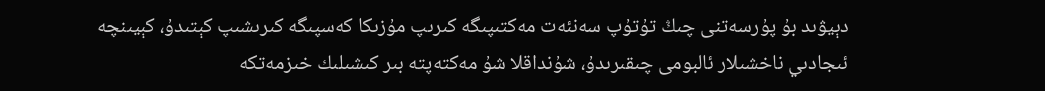دېيۋىد بۇ پۇرسەتنى چىڭ تۇتۇپ سەنئەت مەكتىپىگە كىرىپ مۇزىكا كەسپىگە كىرىشىپ كېتىدۇ، كېيىنچە ئىجادىي ناخشىلار ئالبومى چىقىرىدۇ، شۇنداقلا شۇ مەكتەپتە بىر كىشىلىك خىزمەتكە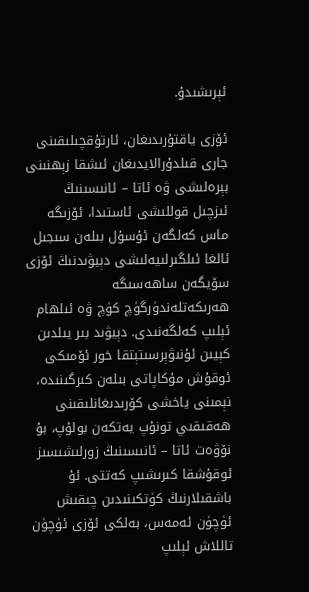ئېرىشىدۇ.

ئۆزى ياقتۇرىدىغان، ئارتۇقچىلىقىنى جارى قىلدۇرالايدىغان ئىشقا زېھنىنى بېرەلىشى ۋە ئاتا – ئانىسىنىڭ ئىزچىل قوللىشى ئاستىدا، ئۆزىگە ماس كەلگەن ئۇسۇل بىلەن سىجىل ئالغا ئىلگىرلىيەلىشى دېيۋىدنىڭ ئۆزى سۆيگەن ساھەسىگە ھەرىكەتلەندۈرگۈچ كۈچ ۋە ئىلھام ئېلىپ كەلگەنىدى. دېيۋىد بىر يىلدىن كېيىن ئۇنىۋېرسىتېتقا خور ئۆمىكى ئوقۇش مۇكاپاتى بىلەن كىرگىنىدە، نېمىنى ياخشى كۆرىدىغانلىقىنى ھەقىقىي تونۇپ يەتكەن بولۇپ، بۇ نۆۋەت ئاتا – ئانىسىنىڭ زورلىشىسىز ئوقۇشقا كىرىشىپ كەتتى. ئۇ باشقىلارنىڭ كۈتكىنىدىن چىقىش ئۈچۈن ئەمەس، بەلكى ئۆزى ئۈچۈن تاللاش ئېلىپ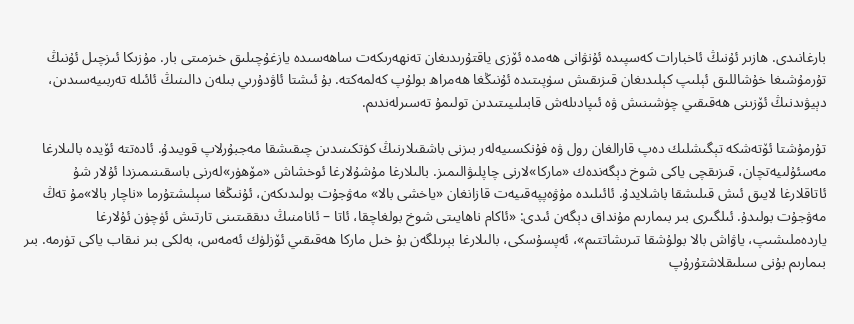بارغانىدى. ھازىر ئۇنىڭ ئاخبارات كەسپىدە ئۇنۋانى ھەمدە ئۆزى ياقتۇرىدىغان تەنھەرىكەت ساھەسىدە يازغۇچىلىق خىزمىتى بار. مۇزىكا ئىزچىل ئۇنىڭ تۇرمۇشىغا خۇشاللىق ئېلىپ كېلىدىغان قىزىقىش سۈپىتىدە ئۇنىڭغا ھەمراھ بولۇپ كەلمەكتە. بۇ ئىشتا ئاۋدۇرىي بىلەن دالىنىڭ ئائىلە تەربىيەسىدىن، دېيۋىدنىڭ ئۆزىنى ھەقىقىي چۈشىنىش ۋە ئىپادىلەش قابىلىيىتىدىن تولىمۇ تەسىرلەندىم.

تۇرمۇشتا ئۆتەشكە تېگىشلىك دەپ قارالغان رول ۋە فۇنكسىيەلەر بىزنى باشقىلارنىڭ كۈتكىنىدىن چىقىشقا مەجبۇرلاپ قويىدۇ. ئادەتتە ئۆيدە بالىلارغا مەسئۇلىيەتچان، قىزىقچى ياكى شوخ دېگەندەك «ماركا»لارنى چاپلىۋالىمىز. بالىلارغا مۇشۇلارغا ئوخشاش «مۆھۈر»لەرنى باسقىنىمىزدا ئۇلار شۇ ئاتاقلارغا لايىق ئىش قىلىشقا باشلايدۇ. ئائىلىدە مۇۋەپپەقىيەت قازانغان «ياخشى بالا» مەۋجۇت بولىدىكەن، ئۇنىڭغا سېلىشتۇرما «ناچار بالا»مۇ تەڭ مەۋجۇت بولىدۇ. ئىلگىرى بىر بىمارىم مۇنداق دېگەن ئىدى: «ئاكام ناھايىتى شوخ بولغاچقا، ئاتا – ئانامنىڭ دىققىتىنى تارتىش ئۈچۈن ئۇلارغا ياردەملىشىپ، ياۋاش بالا بولۇشقا تىرىشاتتىم»، ئەپسۇسكى، بالىلارغا بېرىلگەن بۇ خىل ماركا ھەقىقىي ئۆزلۈك ئەمەس، بەلكى بىر نىقاب ياكى تۈرمە. بىر بىمارىم بۇنى سىلىقلاشتۇرۇپ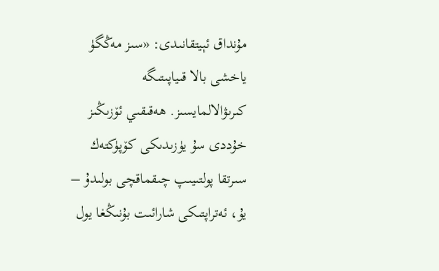مۇنداق ئېيتقانىدى: «سىز مەڭگۈ ياخشى بالا قىياپىتىگە كىرىۋالالمايسىز. ھەقىقىي ئۆزىڭىز خۇددى سۇ يۈزىدىكى كۆپۈكتەك سىرتقا پولتىيىپ چىقماقچى بولىدۇ – يۇ، ئەتراپتىكى شارائىت بۇنىڭغا يول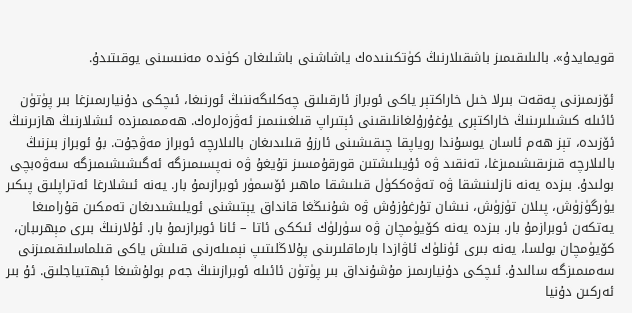قويمايدۇ». بالىلىقىمىز باشقىلارنىڭ كۈتكىنىدەك ياشاشنى باشلىغان كۈندە مەنىسىنى يوقىتىدۇ.

ئۆزىمىزنى پەقەت بىرلا خىل خاراكتېر ياكى ئوبراز ئارقىلىق چەكلىگەننىڭ ئورنىغا، ئىچكى دۇنيارىمىزغا بىر پۈتۈن ئائىلە كىشىلىرىنىڭ خاراكتېرى يۇغۇرۇلغانلىقىنى ئېتىراپ قىلغىنىمىز ئەۋزەلرەك. ھەممىمىزدە ئىشلارنىڭ ھازىرنىڭ ئۆزىدە، تېز ھەم ئاسان يوسۇندا روياپقا چىقىشىنى ئارزۇ قىلىدىغان بالىلارچە ئوبراز مەۋجۇت. بۇ ئوبراز بىزنىڭ بالىلارچە قىزىقىشىمىزغا، تەنقىد ۋە ئۇيىلىشتىن قورقۇمسىز تۇيغۇ ۋە نەپسىمىزگە ئەگىشىشىمىزگە سەۋەبچى بولىدۇ. بىزدە يەنە نازلىنىشقا ۋە تەۋەككۈل قىلىشقا ماھىر ئۆسمۈر ئوبرازىمۇ بار. يەنە ئىشلارغا ئەتراپلىق پىكىر يۈرگۈزۈش، پىلان تۈزۈش، نىشان تۇرغۇزۇش ۋە شۇنىڭغا قانداق يېتىشنى ئويلىشىدىغان تەمكىن قۇرامىغا يەتكەن ئوبرازمۇ بار. بىزدە يەنە كۆيۈمچان ۋە سۈرلۈك ئىككى ئاتا – ئانا ئوبرازىمۇ بار. ئۇلارنىڭ بىرى مېھرىبان، كۆيۈمچان بولسا، يەنە بىرى ئۈنلۈك ئاۋازدا بارماقلىرىنى پۇلاڭلىتىپ نېمىلەرنى قىلىش ياكى قىلماسلىقىمىزنى سەمىمىزگە سالىدۇ. ئىچكى دۇنيارىمىز مۇشۇنداق بىر پۈتۈن ئائىلە ئوبرازىنىڭ جەم بولۇشىغا ئېھتىياجلىق. ئۇ بىر ئەركىن دۇنيا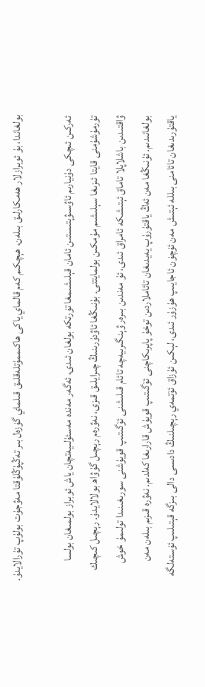بولغاندا، بۇ ئوبرازلار ھەمكارلىق بىلەن، ھېچكىم كەم قالماي ياكى ھاكىممۇتلەقلىق قىلماي گۈزەل بىر تەڭپۇڭلۇقتا مەۋجۇت بولۇپ تۇرالايدۇ.

ئەركىن ئىچكى دۇنيارىم ئاۋسىۋېتىستىن ئامان قېلىشىمغا تۈرتكە بولغان ئىدى، ئەگەر مەندە مەسئۇلىيەتچان ياش ئوبراز بولمىغان بولسا تۇرمۇشۇمنى قايتا ئىزىغا سېلىشىم مۇمكىن بولمايتتى. بۇنىڭغا ئاۋدۇرىنىڭ چىرايلىق قىزى، نەۋرەم رېچىل گۇۋاھ بولالايدۇ. رېچىل كىچىك ۋاقتىدىن باشلاپلا تاماق ئېتىشكە ئامراق ئىدى، ئۇ مەندىن بىرەر ۋېنگىرىيەچە تائام قىلىشنى ئۆگىتىپ قويۇشنى سورىغىنىدا تولىمۇ خوش بولغانىدىم. ئۇنىڭغا مەن ئەڭ ياقتۇرۇپ يەيدىغان تائاملاردىن توخۇ پاپرىكاچنى ئۆگىتىپ قويۇش قارارىغا كەلدىم. نەۋرە قىزىم بىلەن مەن ياقتۇرىدىغان تائامنى بىللە ئېتىش مەن ئۈچۈن ئاجايىپ ھۇزۇر ئىدى، لېكىن ئۇزاق ئۆتمەي رېچىلنىڭ دادىسى دالى بىزگە قېتىلىپ ئۈستەلگە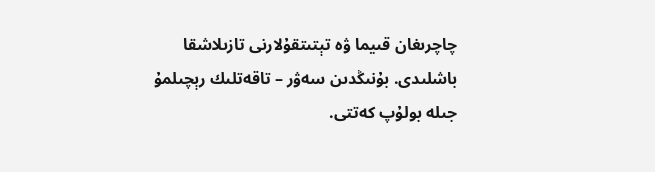چاچرىغان قىيما ۋە تېتىتقۇلارنى تازىلاشقا باشلىدى. بۇنىڭدىن سەۋر – تاقەتلىك رېچىلمۇ جىلە بولۇپ كەتتى.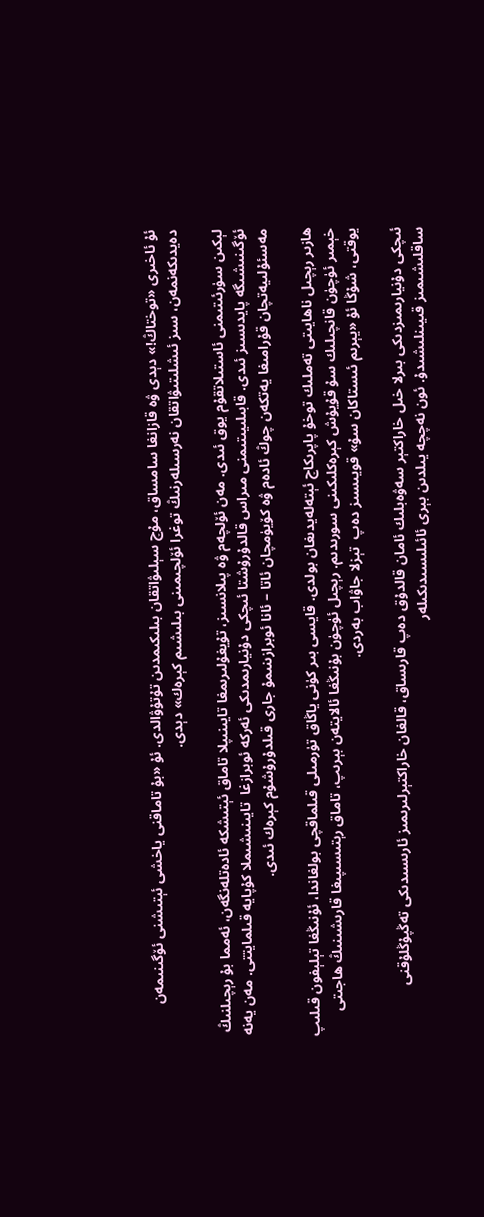ئۇ ئاخىرى «توختاڭ!» دېدى ۋە قازانغا سامساق، مۇچ سېلىۋاتقان بىلىكىمدىن تۇتۇۋالدى. ئۇ «بۇ تاماقنى ياخشى ئېتىشنى ئۆگىنىمەن دەيدىكەنمەن، سىز ئىشلىتىۋاتقان نەرسىلەرنىڭ توغرا ئۆلچىمىنى بىلىشىم كېرەك» دېدى.

لېكىن سۈرئىتىمنى ئاستىلاتقۇم يوق ئىدى. مەن ئۆلچەم ۋە پىلانسىز، تۇيغۇلىرىمغا تايىنىپلا تاماق ئېتىشكە ئادەتلەنگەن، ئەمما بۇ رېچىلنىڭ ئۆگىنىشىگە پايدىسىز ئىدى. قابىلىيىتىمنى مىراس قالدۇرۇشتا ئىچكى دۇنيارىمدىكى ئەركە ئوبرازغا  تايىنىشىملا كۇپايە قىلمايتتى. مەن يەنە مەسئۇلىيەتچان قۇرامىغا يەتكەن چوڭ ئادەم ۋە كۆيۈمچان ئاتا – ئانا ئوبرازىنىمۇ جارى قىلدۇرۇشۇم كېرەك ئىدى.

ھازىر رېچىل ناھايىتى تەملىك توخۇ پاپرىكاچ ئېتەلەيدىغان بولدى. قايسى بىر كۈنى ياڭاق تۈرمىلى قىلماقچى بولغاندا، ئۇنىڭغا تېلېفون قىلىپ خېمىر ئۈچۈن قانچىلىك سۇ قۇيۇش كېرەكلىكىنى سورىدىم. رېچىل ئۈچۈن بۇنىڭغا ئالايتەن بېرىپ، تاماق رېتىسىپىغا قارىشىنىڭ ھاجىتى يوقتى، شۇڭا ئۇ «يېرىم ئىستاكان سۇ» قويىسىز دەپ  تېزلا جاۋاب بەردى.

ئىچكى دۇنيارىمىزدىكى بىرلا خىل خاراكتېر سەۋەبلىك ئامان قالدۇق دەپ قارىساق، قالغان خاراكتېرلىرىمىز ئارىسىدىكى تەڭپۇڭلۇقنى ساقلىشىمىز قىيىنلىشىدۇ. ئون نەچچە يىلدىن بېرى ئائىلىسىدىكىلەر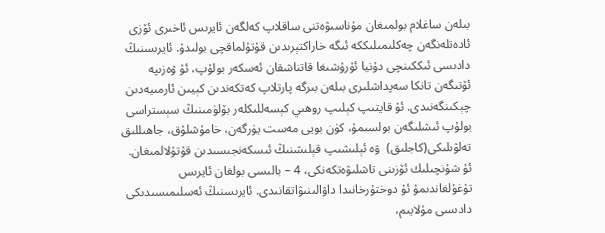بىلەن ساغلام بولمىغان مۇناسىۋەتنى ساقلاپ كەلگەن ئايرىس ئاخىرى ئۆزى ئادەتلەنگەن چەكلىمىلىككە ئىگە خاراكتېرىدىن قۇتۇلماقچى بولىدۇ. ئايرىسنىڭ دادىسى ئىككىنچى دۇنيا ئۇرۇشىغا قاتناشقان ئەسكەر بولۇپ، ئۇ ۋەزىپە ئۆتىگەن تانكا سەپداشلىرى بىلەن بىرگە پارتلاپ كەتكەندىن كېيىن ئارمىيەدىن چېكىنگەنىدى. ئۇ قايتىپ كېلىپ روھىي كېسەللىكلەر بۆلۈمىنىڭ سېستراسى بولۇپ ئىشلىگەن بولسىمۇ، كۈن بويى مەست يۈرگەن، خامۇشلۇق، جاھىللىق تەلۋىلىكى(كاجلىق)  ۋە ئېلىشىپ قېلىشنىڭ ئىسكەنجىسىدىن قۇتۇلالمىغان. ئۇ شۇنچىلىك ئۆزىنى تاشلىۋەتكەنكى، 4 – بالىسى بولغان ئايرىس تۇغۇلغاندىمۇ ئۇ دوختۇرخانىدا داۋالىنىۋاتقانىدى. ئايرىسنىڭ ئەسلىمىسىدىكى دادىسى مۇلايىم،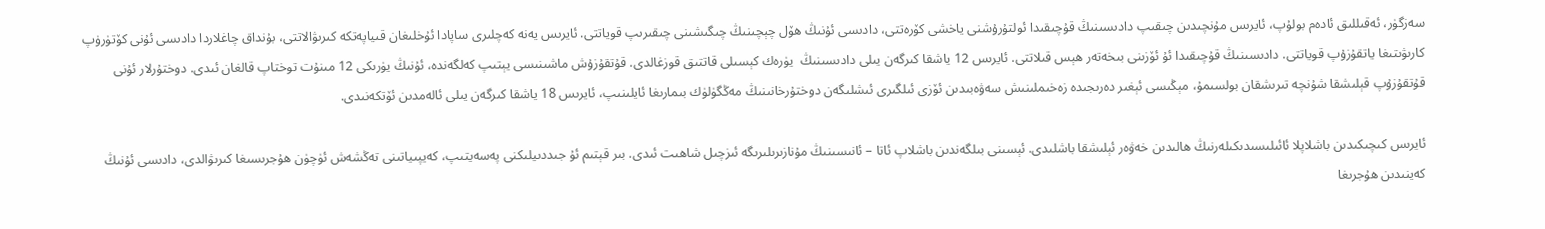سەزگۈر، ئەقىللىق ئادەم بولۇپ، ئايرىس مۇنچىدىن چىقىپ دادىسىنىڭ قۇچىقىدا ئولتۇرۇشنى ياخشى كۆرەتتى، دادىسى ئۇنىڭ ھۆل چېچىنىڭ چىگىشىنى چىقىرىپ قوياتتى. ئايرىس يەنە كەچلىرى ساپادا ئۇخلىغان قىياپەتكە كىرىۋالاتتى، بۇنداق چاغلاردا دادىسى ئۇنى كۆتۈرۈپ كارىۋىتىغا ياتقۇزۇپ قوياتتى. دادىسىنىڭ قۇچىقىدا ئۇ ئۆزىنى بىخەتەر ھېس قىلاتتى. ئايرىس 12 ياشقا كىرگەن يىلى دادىسىنىڭ  يۈرەك كېسىلى قاتتىق قوزغالدى. قۇتقۇزۇش ماشىنىسى يېتىپ كەلگەندە، ئۇنىڭ يۈرىكى 12 مىنۇت توختاپ قالغان ئىدى. دوختۇرلار ئۇنى قۇتقۇزۇپ قېلىشقا شۇنچە تىرىشقان بولسىمۇ، مېڭىسى ئېغىر دەرىجىدە زەخىملىنىش سەۋەبىدىن ئۆزى ئىلگىرى ئىشلىگەن دوختۇرخانىنىڭ مەڭگۈلۈك بىمارىغا ئايلىنىپ، ئايرىس 18 ياشقا كىرگەن يىلى ئالەمدىن ئۆتكەنىدى.

ئايرىس كىچىكىدىن باشلاپلا ئائىلىسىدىكىلەرنىڭ ھالىدىن خەۋەر ئېلىشقا باشلىدى. ئېسىنى بىلگەندىن باشلاپ ئاتا – ئانىسىنىڭ مۇنازىرىلىرىگە ئىزچىل شاھىت ئىدى. بىر قېتىم ئۇ جىددىيلىكنى پەسەيتىپ، كەيپىياتىنى تەڭشەش ئۈچۈن ھۇجرىسىغا كىرىۋالدى، دادىسى ئۇنىڭ كەينىدىن ھۇجرىغا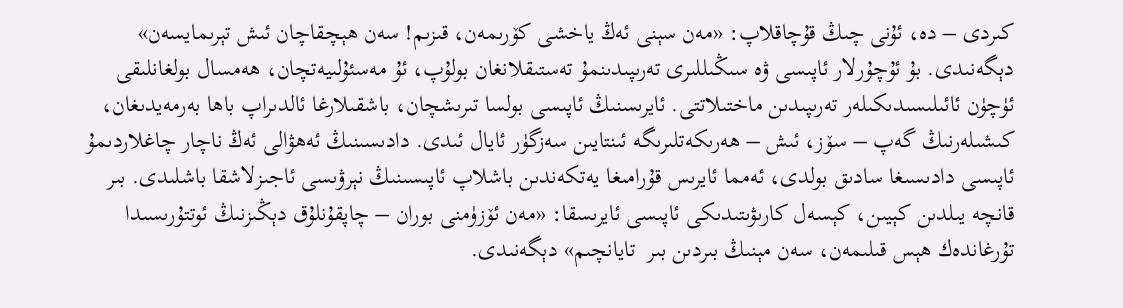كىردى – دە، ئۇنى چىڭ قۇچاقلاپ: «مەن سېنى ئەڭ ياخشى كۆرىمەن، قىزىم! سەن ھېچقاچان ئىش تېرىمايسەن» دېگەنىدى. بۇ ئۇچۇرلار ئاپىسى ۋە سىڭىللىرى تەرىپىدىنمۇ تەستىقلانغان بولۇپ، ئۇ مەسئۇلىيەتچان، ھەمسال بولغانلىقى ئۈچۈن ئائىلىسىدىكىلەر تەرىپىدىن ماختىلاتتى. ئايرىسنىڭ ئاپىسى بولسا تىرىشچان، باشقىلارغا ئالدىراپ باھا بەرمەيدىغان، كىشىلەرنىڭ گەپ – سۆز، ئىش – ھەرىكەتلىرىگە ئىنتايىن سەزگۈر ئايال ئىدى. دادىسىنىڭ ئەھۋالى ئەڭ ناچار چاغلاردىمۇ ئاپىسى دادىسىغا سادىق بولدى، ئەمما ئايرىس قۇرامىغا يەتكەندىن باشلاپ ئاپىسىنىڭ نېرۋىسى ئاجىزلاشقا باشلىدى. بىر قانچە يىلدىن كېيىن، كېسەل كارىۋىتىدىكى ئاپىسى ئايرىسقا: «مەن ئۆزۈمنى بوران – چاپقۇنلۇق دېڭىزنىڭ ئوتتۇرىسىدا تۇرغاندەك ھېس قىلىمەن، سەن مېنىڭ بىردىن بىر  تايانچىم» دېگەنىدى.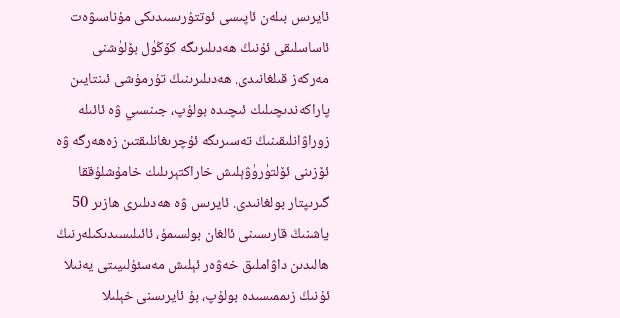ئايرىس بىلەن ئاپىسى ئوتتۇرىسىدىكى مۇناسىۋەت ئاساسلىقى ئۇنىڭ ھەدىلىرىگە كۆڭۈل بۆلۈشنى مەركەز قىلغانىدى. ھەدىلىرىنىڭ تۇرمۇشى ئىنتايىن پاراكەندىچىلىك ئىچىدە بولۇپ، جىنسىي ۋە ئائىلە زوراۋانلىقىنىڭ تەسىرىگە ئۇچرىغانلىقتىن زەھەرگە ۋە ئۆزىنى ئۆلتۈرۈۋېلىش خاراكتېرىلىك خامۇشلۇققا گىرىپتار بولغانىدى. ئايرىس ۋە ھەدىلىرى ھازىر 50 ياشنىڭ قارىسىنى ئالغان بولسىمۇ، ئائىلىسىدىكىلەرنىڭ ھالىدىن داۋاملىق خەۋەر ئېلىش مەسئۇلىيىتى يەنىلا ئۇنىڭ زىممىسىدە بولۇپ، بۇ ئايرىسنى خېلىلا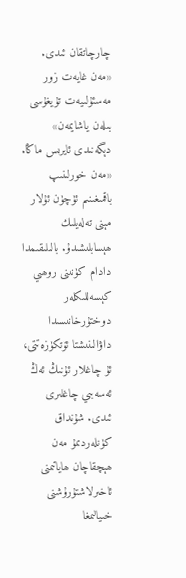چارچاتقان ئىدى. «مەن غايەت زور مەسئۇلىيەت تۇيغۇسى بىلەن ياشايمەن» دېگەنىدى ئايرىس ماڭا. «مەن خورلىنىپ  باقمىغىنىم ئۈچۈن ئۇلار مېنى تەلەيلىك ھېسابلىشىدۇ. بالىلىقىمدا دادام كۈنىنى روھىي كېسەللىكلەر دوختۇرخانىسىدا داۋالىنىشتا ئۆتكۈزەتتى، ئۇ چاغلار ئۇنىڭ ئەڭ ئەسەبىي چاغلىرى ئىدى. شۇنداق كۈنلەردىمۇ مەن ھېچقاچان ھاياتىمنى ئاخىرلاشتۇرۇشنى خىيالىمغا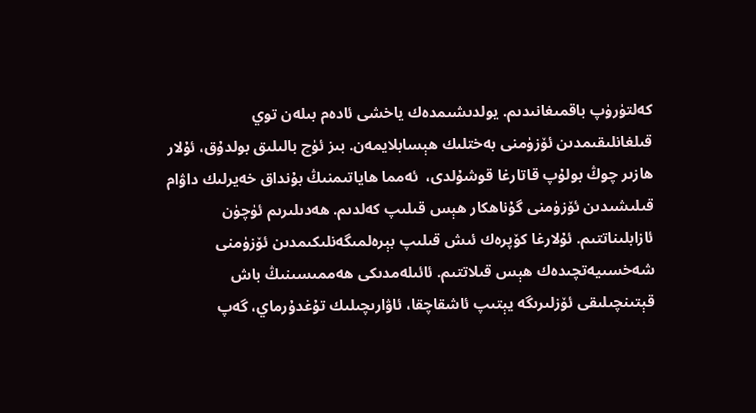كەلتۈرۈپ باقمىغانىدىم. يولدىشىمدەك ياخشى ئادەم بىلەن توي قىلغانلىقىمدىن ئۆزۈمنى بەختلىك ھېسابلايمەن. بىز ئۈچ بالىلىق بولدۇق، ئۇلار ھازىر چوڭ بولۇپ قاتارغا قوشۇلدى،  ئەمما ھاياتىمنىڭ بۇنداق خەيرلىك داۋام قىلىشىدىن ئۆزۈمنى گۇناھكار ھېس قىلىپ كەلدىم. ھەدىلىرىم ئۈچۈن ئازابلىناتتىم. ئۇلارغا كۆپرەك ئىش قىلىپ بېرەلمىگەنلىكىمدىن ئۆزۈمنى شەخسىيەتچىدەك ھېس قىلاتتىم. ئائىلەمدىكى ھەممىسىنىڭ باش قېتىنچىلىقى ئۆزلىرىگە يېتىپ ئاشقاچقا، ئاۋارىچىلىك تۇغدۇرماي، گەپ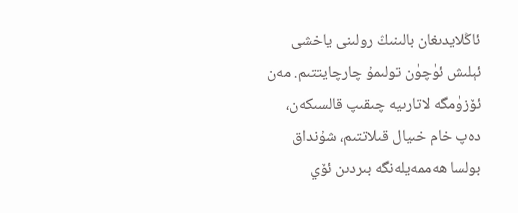ئاڭلايدىغان بالىنىڭ رولىنى ياخشى ئېلىش ئۈچۈن تولىمۇ چارچايتتىم. مەن ئۆزۈمگە لاتارىيە چىقىپ قالسىكەن، دەپ خام خىيال قىلاتتىم، شۇنداق بولسا ھەممەيلەنگە بىردىن ئۆي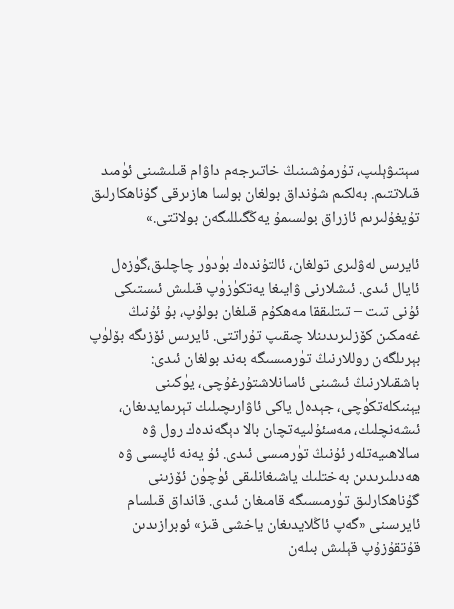سېتىۋېلىپ، تۇرمۇشىنىڭ خاتىرجەم داۋام قىلىشىنى ئۈمىد  قىلاتتىم. بەلكىم شۇنداق بولغان بولسا ھازىرقى گۇناھكارلىق تۇيغۇلىرىم ئازراق بولسىمۇ يەڭگىللىگەن بولاتتى.»

ئايرىس لەۋلىرى تولغان، ئالتۇندەك بۈدۈر چاچلىق،گۈزەل ئايال ئىدى. ئىشلارنى ۋايىغا يەتكۈزۈپ قىلىش ئىستىكى ئۇنى تىت – تىتلىققا مەھكۇم قىلغان بولۇپ، بۇ ئۇنىڭ غەمكىن كۆزلىرىدىنلا چىقىپ تۇراتتى. ئايرىس ئۆزىگە بۆلۈپ بېرىلگەن روللارنىڭ تۈرمىسىگە بەند بولغان ئىدى: باشقىلارنىڭ ئىشىنى ئاسانلاشتۇرغۇچى، يۈكىنى يېنىكلەتكۈچى، جېدەل ياكى ئاۋارىچىلىك تېرىمايدىغان، ئىشەنچلىك، مەسئۇلىيەتچان بالا دېگەندەك رول ۋە سالاھىيەتلەر ئۇنىڭ تۈرمىسى ئىدى. ئۇ يەنە ئاپىسى ۋە ھەدىلىرىدىن بەختلىك ياشىغانلىقى ئۈچۈن ئۆزىنى گۇناھكارلىق تۈرمىسىگە قامىغان ئىدى. قانداق قىلسام ئايرىسنى «گەپ ئاڭلايدىغان ياخشى قىز» ئوبرازىدىن قۇتقۇزۇپ قېلىش بىلەن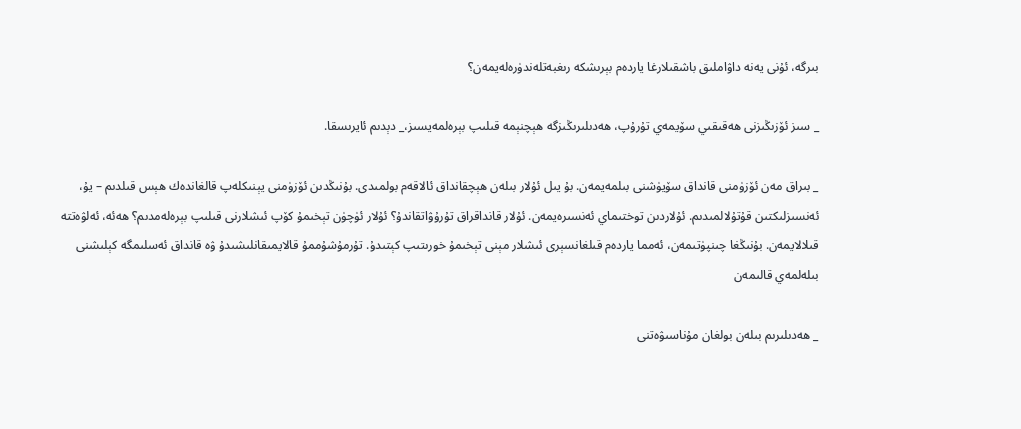بىرگە، ئۇنى يەنە داۋاملىق باشقىلارغا ياردەم بېرىشكە رىغبەتلەندۈرەلەيمەن؟

_ سىز ئۆزىڭىزنى ھەقىقىي سۆيمەي تۇرۇپ، ھەدىلىرىڭىزگە ھېچنېمە قىلىپ بېرەلمەيسىز،_ دېدىم ئايرىسقا.

_ بىراق مەن ئۆزۈمنى قانداق سۆيۈشنى بىلمەيمەن. بۇ يىل ئۇلار بىلەن ھېچقانداق ئالاقەم بولمىدى. بۇنىڭدىن ئۆزۈمنى يېنىكلەپ قالغاندەك ھېس قىلدىم – يۇ، ئەنسىزلىكتىن قۇتۇلالمىدىم. ئۇلاردىن توختىماي ئەنسىرەيمەن. ئۇلار قانداقراق تۇرۇۋاتقاندۇ؟ ئۇلار ئۈچۈن تېخىمۇ كۆپ ئىشلارنى قىلىپ بېرەلەمدىم؟ ھەئە، ئەلۋەتتە قىلالايمەن. بۇنىڭغا چىنپۈتىمەن، ئەمما ياردەم قىلغانسېرى ئىشلار مېنى تېخىمۇ خورىتىپ كېتىدۇ. تۇرمۇشۇممۇ قالايمىقانلىشىدۇ ۋە قانداق ئەسلىمگە كېلىشنى بىلەلمەي قالىمەن

_ ھەدىلىرىم بىلەن بولغان مۇناسىۋەتنى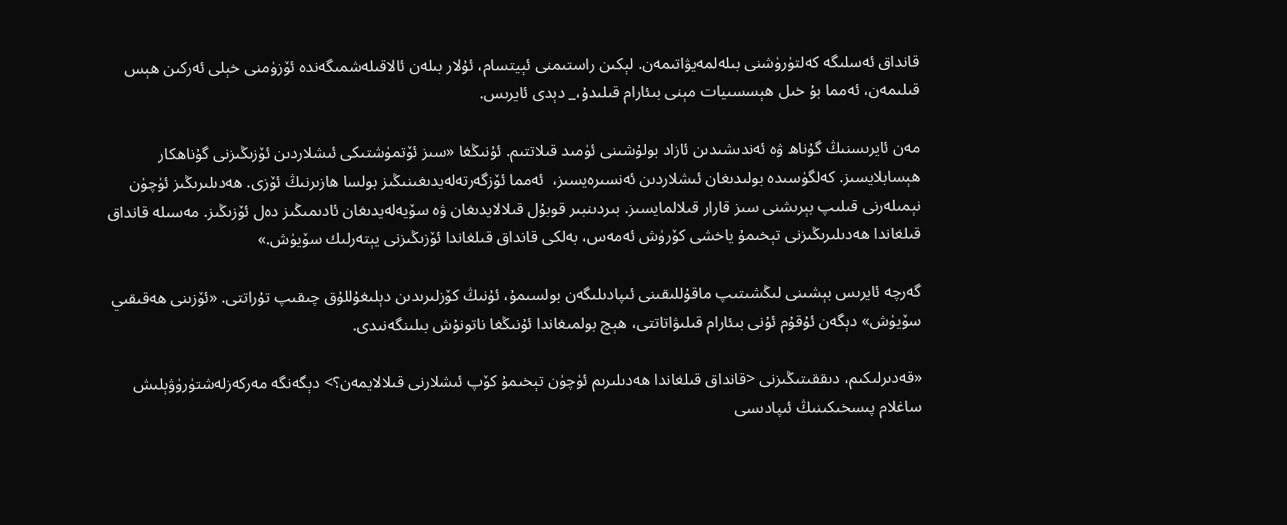قانداق ئەسلىگە كەلتۈرۈشنى بىلەلمەيۋاتىمەن. لېكىن راستىمنى ئېيتسام، ئۇلار بىلەن ئالاقىلەشمىگەندە ئۆزۈمنى خېلى ئەركىن ھېس قىلىمەن، ئەمما بۇ خىل ھېسسىيات مېنى بىئارام قىلىدۇ،_ دېدى ئايرىس.

مەن ئايرىسنىڭ گۇناھ ۋە ئەندىشىدىن ئازاد بولۇشىنى ئۈمىد قىلاتتىم. ئۇنىڭغا «سىز ئۆتمۈشتىكى ئىشلاردىن ئۆزىڭىزنى گۇناھكار ھېسابلايسىز. كەلگۈسىدە بولىدىغان ئىشلاردىن ئەنسىرەيسىز،  ئەمما ئۆزگەرتەلەيدىغىنىڭىز بولسا ھازىرنىڭ ئۆزى. ھەدىلىرىڭىز ئۈچۈن نېمىلەرنى قىلىپ بېرىشنى سىز قارار قىلالمايسىز. بىردىنبىر قوبۇل قىلالايدىغان ۋە سۆيەلەيدىغان ئادىمىڭىز دەل ئۆزىڭىز. مەسىلە قانداق قىلغاندا ھەدىلىرىڭىزنى تېخىمۇ ياخشى كۆرۈش ئەمەس، بەلكى قانداق قىلغاندا ئۆزىڭىزنى يېتەرلىك سۆيۈش.»

گەرچە ئايرىس بېشىنى لىڭشىتىپ ماقۇللىقىنى ئىپادىلىگەن بولسىمۇ، ئۇنىڭ كۆزلىرىدىن دېلىغۇللۇق چىقىپ تۇراتتى. «ئۆزىنى ھەقىقىي سۆيۈش» دېگەن ئۇقۇم ئۇنى بىئارام قىلىۋاتاتتى، ھېچ بولمىغاندا ئۇنىڭغا ناتونۇش بىلىنگەنىدى.

«قەدىرلىكىم، دىققىتىڭىزنى <قانداق قىلغاندا ھەدىلىرىم ئۈچۈن تېخىمۇ كۆپ ئىشلارنى قىلالايمەن؟> دېگەنگە مەركەزلەشتۈرۈۋېلىش ساغلام پىسخىكىنىڭ ئىپادىسى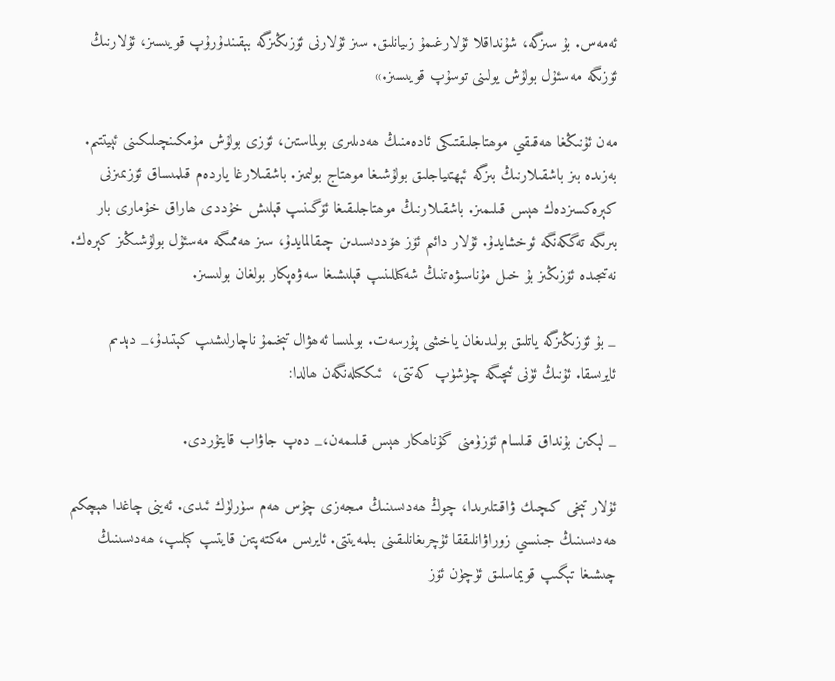ئەمەس. بۇ سىزگە، شۇنداقلا ئۇلارغىمۇ زىيانلىق. سىز ئۇلارنى ئۆزىڭىزگە بېقىندۇرۇپ قويىسىز، ئۇلارنىڭ ئۆزىگە مەسئۇل بولۇش يولىنى توسۇپ قويىسىز.»

مەن ئۇنىڭغا ھەقىقىي موھتاجلىقتىكى ئادەمنىڭ ھەدىلىرى بولماستىن، ئۆزى بولۇش مۇمكىنچىلىكىنى ئېيتتىم. بەزىدە بىز باشقىلارنىڭ بىزگە ئېھتىياجلىق بولۇشىغا موھتاج بولىمىز. باشقىلارغا ياردەم قىلمىساق ئۆزىمىزنى كېرەكسىزدەك ھېس قىلىمىز. باشقىلارنىڭ موھتاجلىقىغا ئۆگىنىپ قېلىش خۇددى ھاراق خۇمارى بار بىرىگە تەگكەنگە ئوخشايدۇ. ئۇلار دائىم ئۆز ھۆددىسىدىن چىقالمايدۇ، سىز ھەممىگە مەسئۇل بولۇشىڭىز كېرەك. نەتىجىدە ئۆزىڭىز بۇ خىل مۇناسىۋەتنىڭ شەكىللىنىپ قېلىشىغا سەۋەپكار بولغان بولىسىز.

_ بۇ ئۆزىڭىزگە ياتلىق بولىدىغان ياخشى پۇرسەت. بولمىسا ئەھۋال تېخىمۇ ناچارلىشىپ كېتىدۇ،_ دېدىم ئايرىسقا. ئۇنىڭ ئۈنى ئىچىگە چۈشۈپ كەتتى،  ئىككىلەنگەن ھالدا:

_ لېكىن بۇنداق قىلسام ئۆزۈمنى گۇناھكار ھېس قىلىمەن،_ دەپ جاۋاب قايتۇردى.

ئۇلار تېخى كىچىك ۋاقىتلىرىدا، چوڭ ھەدىسىنىڭ مىجەزى چۇس ھەم سۈرلۈك ئىدى. ئەينى چاغدا ھېچكىم ھەدىسىنىڭ جىنسىي زوراۋانلىققا ئۇچرىغانلىقىنى بىلمەيتتى. ئايرىس مەكتەپتىن قايتىپ كېلىپ، ھەدىسىنىڭ چىشىغا تېگىپ قويماسلىق ئۈچۈن ئۆز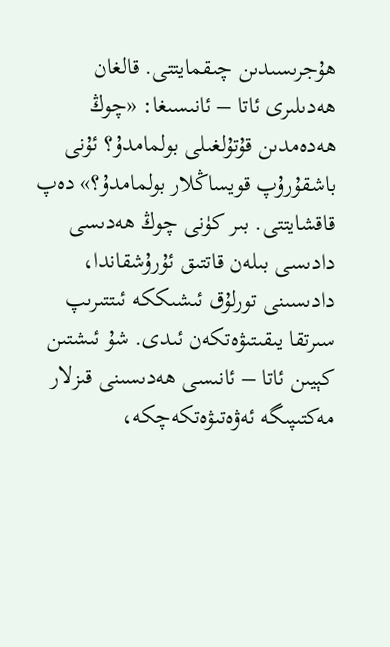ھۇجرىسىدىن چىقمايتتى. قالغان ھەدىلىرى ئاتا – ئانىسىغا: «چوڭ ھەدەمدىن قۇتۇلغىلى بولمامدۇ؟ ئۇنى باشقۇرۇپ قويساڭلار بولمامدۇ؟» دەپ قاقشايتتى. بىر كۈنى چوڭ ھەدىسى دادىسى بىلەن قاتتىق ئۇرۇشقاندا، دادىسىنى تورلۇق ئىشىككە ئىتتىرىپ سىرتقا يىقىتىۋەتكەن ئىدى. شۇ ئىشتىن كېيىن ئاتا – ئانىسى ھەدىسىنى قىزلار مەكتىپىگە ئەۋەتىۋەتكەچكە،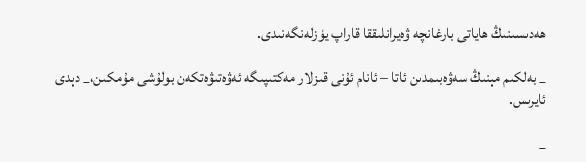ھەدىسىنىڭ ھاياتى بارغانچە ۋەيرانلىققا قاراپ يۈزلەنگەنىدى.

_ بەلكىم مېنىڭ سەۋەبىمدىن ئاتا – ئانام ئۇنى قىزلار مەكتىپىگە ئەۋەتىۋەتكەن بولۇشى مۇمكىن،_ دېدى ئايرىس.

_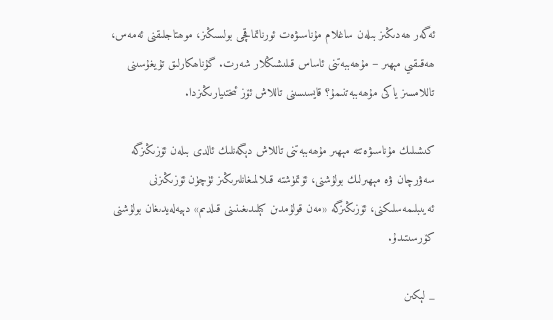ئەگەر ھەدىڭىز بىلەن ساغلام مۇناسىۋەت ئورناتماقچى بولسىڭىز، موھتاجلىقنى ئەمەس، ھەقىقىي مېھىر – مۇھەببەتنى ئاساس قىلىشىڭلار شەرت. گۇناھكارلىق تۇيغۇسىنى تاللامسىز ياكى مۇھەببەتنىمۇ؟ قايسىسىنى تاللاش ئۆز ئىختىيارىڭىزدا.

كىشىلىك مۇناسىۋەتتە مېھىر مۇھەببەتنى تاللاش دېگەنلىك ئالدى بىلەن ئۆزىڭىزگە سەۋرچان ۋە مېھىرلىك بولۇشنى، ئۆتمۈشتە قىلالمىغانلىرىڭىز ئۈچۈن ئۆزىڭىزنى ئەيىبلىمەسلىكنى، ئۆزىڭىزگە «مەن قولۇمدىن كېلىدىغىنىنى قىلدىم» دېيەلەيدىغان بولۇشنى كۆرسىتىدۇ.

_ لېكىن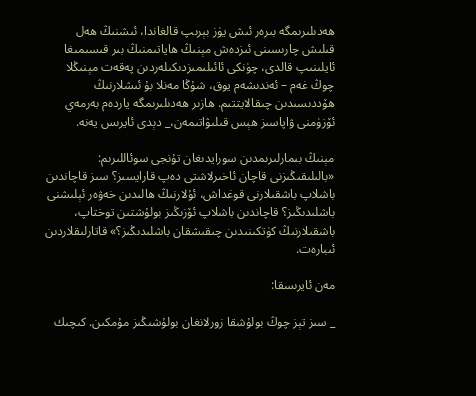ھەدىلىرىمگە بىرەر ئىش يۈز بېرىپ قالغاندا، ئىشنىڭ ھەل قىلىش چارىسىنى ئىزدەش مېنىڭ ھاياتىمنىڭ بىر قىسىمىغا ئايلىنىپ قالدى، چۈنكى ئائىلىمىزدىكىلەردىن پەقەت مېنىڭلا چوڭ غەم – ئەندىشەم يوق، شۇڭا مەنلا بۇ ئىشلارنىڭ ھۆددىسىدىن چىقالايتتىم. ھازىر ھەدىلىرىمگە ياردەم بەرمەي ئۆزۈمنى ۋاپاسىز ھېس قىلىۋاتىمەن،_ دېدى ئايرىس يەنە.

مېنىڭ بىمارلىرىمدىن سورايدىغان تۇنجى سوئاللىرىم: «بالىلىقىڭىزنى قاچان ئاخىرلاشتى دەپ قارايسىز؟ سىز قاچاندىن باشلاپ باشقىلارنى قوغداش، ئۇلارنىڭ ھالىدىن خەۋەر ئېلىشنى باشلىدىڭىز؟ قاچاندىن باشلاپ ئۆزىڭىز بولۇشتىن توختاپ، باشقىلارنىڭ كۈتكىنىدىن چىقىشقان باشلىدىڭىز؟» قاتارلىقلاردىن ئىبارەت.

مەن ئايرىسقا:

_ سىز تېز چوڭ بولۇشقا زورلانغان بولۇشىڭىز مۇمكىن. كىچىك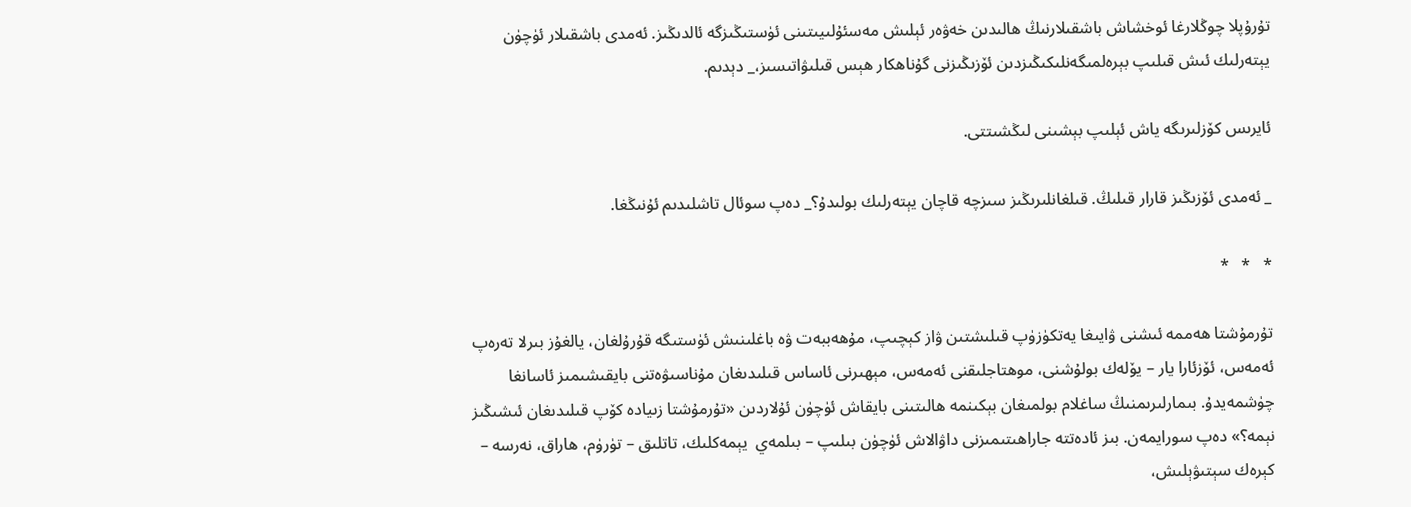تۇرۇپلا چوڭلارغا ئوخشاش باشقىلارنىڭ ھالىدىن خەۋەر ئېلىش مەسئۇلىيىتىنى ئۈستىڭىزگە ئالدىڭىز. ئەمدى باشقىلار ئۈچۈن يېتەرلىك ئىش قىلىپ بېرەلمىگەنلىكىڭىزدىن ئۆزىڭىزنى گۇناھكار ھېس قىلىۋاتىسىز،_ دېدىم.

ئايرىس كۆزلىرىگە ياش ئېلىپ بېشىنى لىڭشىتتى.

_ ئەمدى ئۆزىڭىز قارار قىلىڭ. قىلغانلىرىڭىز سىزچە قاچان يېتەرلىك بولىدۇ؟_ دەپ سوئال تاشلىدىم ئۇنىڭغا.

*   *   *

تۇرمۇشتا ھەممە ئىشنى ۋايىغا يەتكۈزۈپ قىلىشتىن ۋاز كېچىپ، مۇھەببەت ۋە باغلىنىش ئۈستىگە قۇرۇلغان، يالغۇز بىرلا تەرەپ ئەمەس، ئۆزئارا يار – يۆلەك بولۇشنى، موھتاجلىقنى ئەمەس، مېھىرنى ئاساس قىلىدىغان مۇناسىۋەتنى بايقىشىمىز ئاسانغا چۈشمەيدۇ. بىمارلىرىمنىڭ ساغلام بولمىغان بېكىنمە ھالىتىنى بايقاش ئۈچۈن ئۇلاردىن «تۇرمۇشتا زىيادە كۆپ قىلىدىغان ئىشىڭىز نېمە؟» دەپ سورايمەن. بىز ئادەتتە جاراھىتىمىزنى داۋالاش ئۈچۈن بىلىپ – بىلمەي  يېمەكلىك، تاتلىق – تۈرۈم، ھاراق، نەرسە – كېرەك سېتىۋېلىش،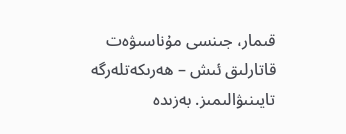قىمار، جىنسى مۇناسىۋەت قاتارلىق ئىش – ھەرىكەتلەرگە تايىنىۋالىمىز. بەزىدە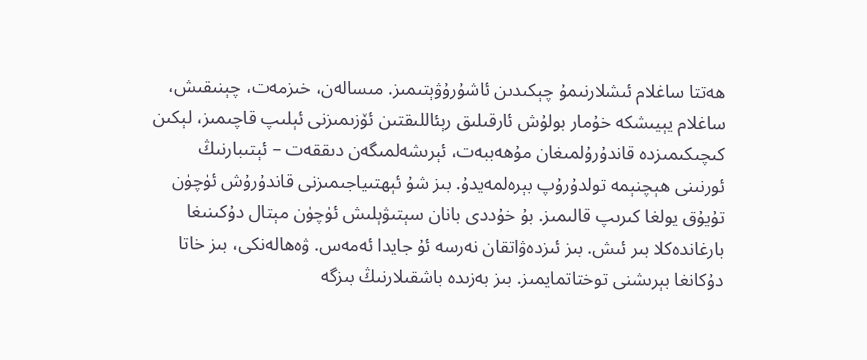ھەتتا ساغلام ئىشلارنىمۇ چېكىدىن ئاشۇرۇۋېتىمىز. مىسالەن، خىزمەت، چېنىقىش، ساغلام يېيىشكە خۇمار بولۇش ئارقىلىق رېئاللىقتىن ئۆزىمىزنى ئېلىپ قاچىمىز، لېكىن كىچىكىمىزدە قاندۇرۇلمىغان مۇھەببەت، ئېرىشەلمىگەن دىققەت – ئېتىبارنىڭ ئورنىنى ھېچنېمە تولدۇرۇپ بېرەلمەيدۇ. بىز شۇ ئېھتىياجىمىزنى قاندۇرۇش ئۈچۈن تۇيۇق يولغا كىرىپ قالىمىز. بۇ خۇددى بانان سېتىۋېلىش ئۈچۈن مېتال دۇكىنىغا بارغاندەكلا بىر ئىش. بىز ئىزدەۋاتقان نەرسە ئۇ جايدا ئەمەس. ۋەھالەنكى، بىز خاتا دۇكانغا بېرىشنى توختاتمايمىز. بىز بەزىدە باشقىلارنىڭ بىزگە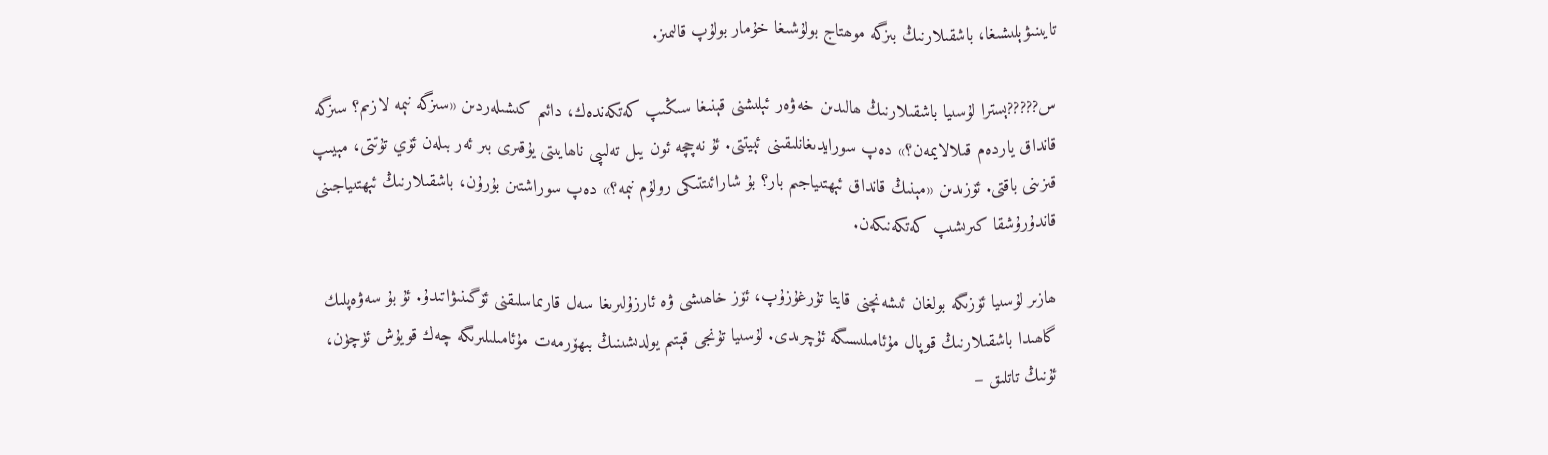تايىنىۋېلىشىغا، باشقىلارنىڭ بىزگە موھتاج بولۇشىغا خۇمار بولۇپ قالىمىز.

س?????ېسترا لۇسىيا باشقىلارنىڭ ھالىدىن خەۋەر ئېلىشنى قېنىغا سىڭىپ كەتكەندەك، دائىم كىشىلەردىن «سىزگە نېمە لازىم؟ سىزگە قانداق ياردەم قىلالايمەن؟» دەپ سورايدىغانلىقىنى ئېيتتى. ئۇ نەچچە ئون يىل تەلىپى ناھايىتى يۇقىرى بىر ئەر بىلەن ئۆي تۇتتى، مېيىپ قىزىنى باقتى. ئۆزىدىن «مېنىڭ قانداق ئېھتىياجىم بار؟ بۇ شارائىتتىكى رولۇم نېمە؟» دەپ سوراشتىن بۇرۇن، باشقىلارنىڭ ئېھتىياجىنى قاندۇرۇشقا كىرىشىپ كەتكەنىكەن.

ھازىر لۇسىيا ئۆزىگە بولغان ئىشەنچنى قايتا تۇرغۇزۇپ، ئۆز خاھىشى ۋە ئارزۇلىرىغا سەل قارىماسلىقنى ئۆگىنىۋاتىدۇ. ئۇ بۇ سەۋەپلىك گاھىدا باشقىلارنىڭ قوپال مۇئامىلىسىگە ئۇچرىدى. لۇسىيا تۇنجى قېتىم يولدىشىنىڭ بىھۆرمەت مۇئامىلىلىرىگە چەك قويۇش ئۈچۈن، ئۇنىڭ تاتلىق –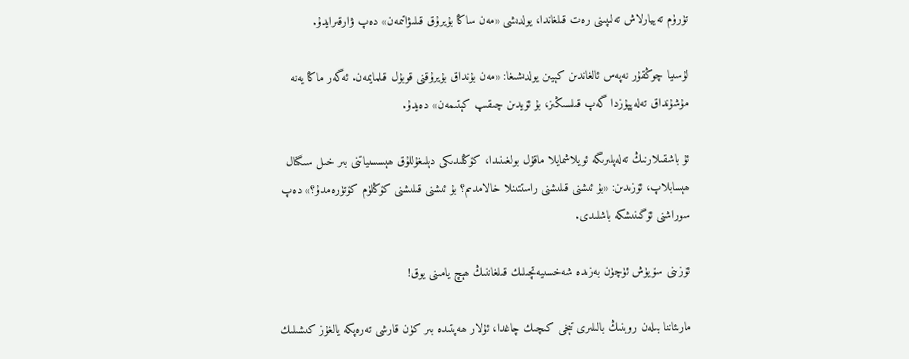تۈرۈم تەييارلاش تەلىپىنى رەت قىلغاندا، يولدىشى «مەن ساڭا بۇيرۇق قىلىۋاتىمەن» دەپ ۋارقىرايدۇ.

لۇسىيا چوڭقۇر نەپەس ئالغاندىن كېيىن يولدىشىغا: «مەن بۇنداق بۇيرۇقنى قوبۇل قىلمايمەن. ئەگەر ماڭا يەنە مۇشۇنداق تەلەپپۇزدا گەپ قىلسىڭىز، بۇ ئۆيدىن چىقىپ كېتىمەن» دەيدۇ.

ئۇ باشقىلارنىڭ تەلەپلىرىگە ئويلاشمايلا ماقۇل بولغىنىدا، كۆڭلىدىكى دېلىغۇللۇق ھېسسىياتنى بىر خىل سىگنال ھېسابلاپ، ئۆزىدىن: «بۇ ئىشنى قىلىشنى راستتىنلا خالامدىم؟ بۇ ئىشنى قىلىشنى كۆڭلۈم كۆتۈرەمدۇ؟» دەپ سوراشنى ئۆگىنىشكە باشلىدى.

ئۆزىنى سۆيۈش ئۈچۈن بەزىدە شەخسىيەتچىلىك قىلغاننىڭ ھېچ يامىنى يوق!

مارىئاننا بىلەن روبنىڭ بالىلىرى تېخى كىچىك چاغدا، ئۇلار ھەپتىدە بىر كۈن قارشى تەرەپكە يالغۇز كىشىلىك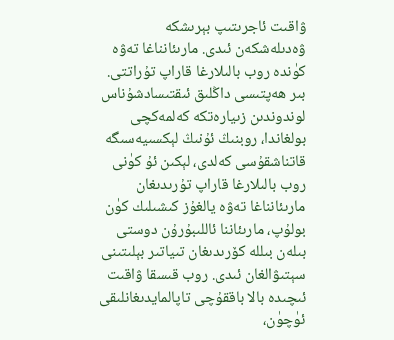ۋاقىت ئاجرىتىپ بېرىشكە ۋەدىلەشكەن ئىدى. مارىئانناغا تەۋە كۈندە روب بالىلارغا قاراپ تۇراتتى. بىر ھەپتىسى داڭلىق ئىقتىسادشۇناس لوندوندىن زىيارەتكە كەلمەكچى بولغاندا، روبنىڭ ئۇنىڭ لېكسىيەسىگە قاتناشقۇسى كەلدى، لېكىن ئۇ كۈنى روب بالىلارغا قاراپ تۇرىدىغان مارىئانناغا تەۋە يالغۇز كىشىلىك كۈن بولۇپ، مارىئاننا ئاللىبۇرۇن دوستى بىلەن بىللە كۆرىدىغان تىياتىر بېلىتىنى سېتىۋالغان ئىدى. روب قىسقا ۋاقىت ئىچىدە بالا باققۇچى تاپالمايدىغانلىقى ئۈچۈن،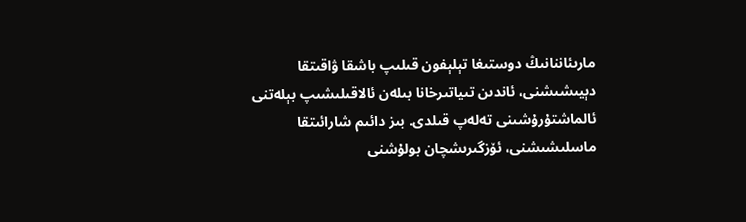مارىئاننانىڭ دوستىغا تېلېفون قىلىپ باشقا ۋاقىتقا دېيىشىشنى، ئاندىن تىياتىرخانا بىلەن ئالاقىلىشىپ بېلەتنى ئالماشتۇرۇشىنى تەلەپ قىلدى. بىز دائىم شارائىتقا ماسلىشىشنى، ئۆزگىرىشچان بولۇشنى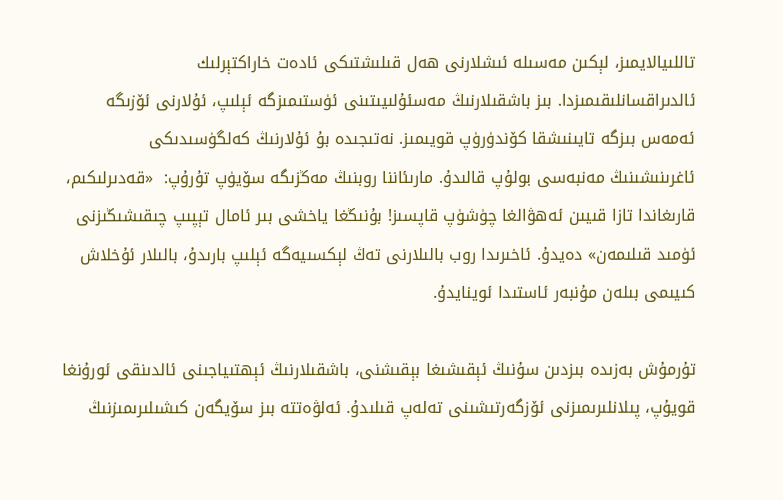تاللىيالايمىز، لېكىن مەسىلە ئىشلارنى ھەل قىلىشتىكى ئادەت خاراكتېرلىك ئالدىراقسانلىقىمىزدا. بىز باشقىلارنىڭ مەسئۇلىيىتىنى ئۈستىمىزگە ئېلىپ، ئۇلارنى ئۆزىگە ئەمەس بىزگە تايىنىشقا كۆندۈرۈپ قويىمىز. نەتىجىدە بۇ ئۇلارنىڭ كەلگۈسىدىكى ئاغرىنىشىنىڭ مەنبەسى بولۇپ قالىدۇ. مارىئاننا روبنىڭ مەڭزىگە سۆيۈپ تۇرۇپ:  «قەدىرلىكىم، قارىغاندا تازا قىيىن ئەھۋالغا چۈشۈپ قاپسىز! بۇنىڭغا ياخشى بىر ئامال تېپىپ چىقىشىڭىزنى ئۈمىد قىلىمەن» دەيدۇ. ئاخىرىدا روب بالىلارنى تەڭ لېكسىيەگە ئېلىپ بارىدۇ، بالىلار ئۇخلاش كىيىمى بىلەن مۇنبەر ئاستىدا ئوينايدۇ.

تۇرمۇش بەزىدە بىزدىن سۇنىڭ ئېقىشىغا بېقىشنى، باشقىلارنىڭ ئېھتىياجىنى ئالدىنقى ئورۇنغا قويۇپ، پىلانلىرىمىزنى ئۆزگەرتىشىنى تەلەپ قىلىدۇ. ئەلۋەتتە بىز سۆيگەن كىشىلىرىمىزنىڭ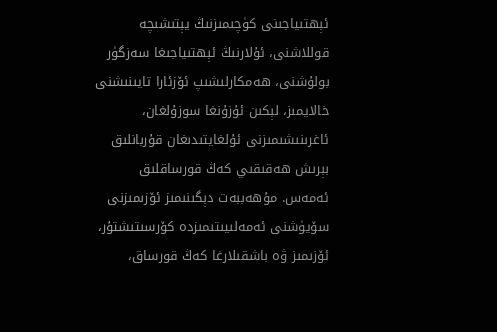ئېھتىياجىنى كۈچىمىزنىڭ يېتىشىچە قوللاشنى، ئۇلارنىڭ ئېھتىياجىغا سەزگۈر بولۇشنى، ھەمكارلىشىپ ئۆزئارا تايىنىشنى خالايمىز، لېكىن ئۇزۇنغا سوزۇلغان، ئاغرىنىشىمىزنى ئۇلغايتىدىغان قۇربانلىق بېرىش ھەقىقىي كەڭ قورساقلىق ئەمەس. مۇھەببەت دېگىنىمىز ئۆزىمىزنى سۆيۈشنى ئەمەلىيىتىمىزدە كۆرسىتىشتۇر، ئۆزىمىز ۋە باشقىلارغا كەڭ قورساق،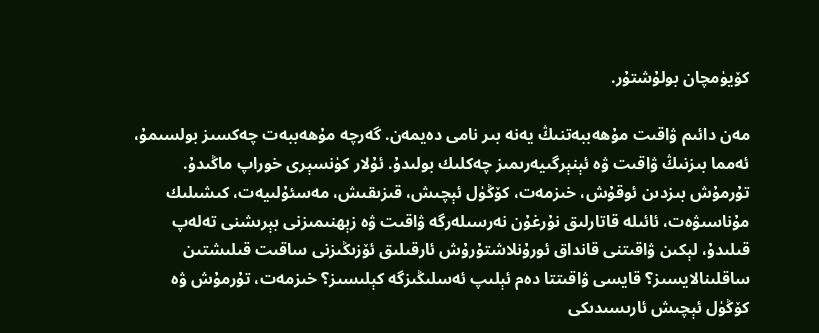كۆيۈمچان بولۇشتۇر.

مەن دائىم ۋاقىت مۇھەببەتنىڭ يەنە بىر نامى دەيمەن. گەرچە مۇھەببەت چەكسىز بولسىمۇ، ئەمما بىزنىڭ ۋاقىت ۋە ئېنېرگىيەرىمىز چەكلىك بولىدۇ. ئۇلار كۈنسېرى خوراپ ماڭىدۇ. تۇرمۇش بىزدىن ئوقۇش، خىزمەت، كۆڭۈل ئېچىش، قىزىقىش، مەسئۇلىيەت، كىشىلىك مۇناسىۋەت، ئائىلە قاتارلىق نۇرغۇن نەرسىلەرگە ۋاقىت ۋە زېھنىمىزنى بېرىشنى تەلەپ قىلىدۇ، لېكىن ۋاقىتنى قانداق ئورۇنلاشتۇرۇش ئارقىلىق ئۆزىڭىزنى ساقىت قىلىشتىن ساقلىنالايسىز؟ قايسى ۋاقىتتا دەم ئېلىپ ئەسلىڭىزگە كېلىسىز؟ خىزمەت، تۇرمۇش ۋە كۆڭۈل ئېچىش ئارىسىدىكى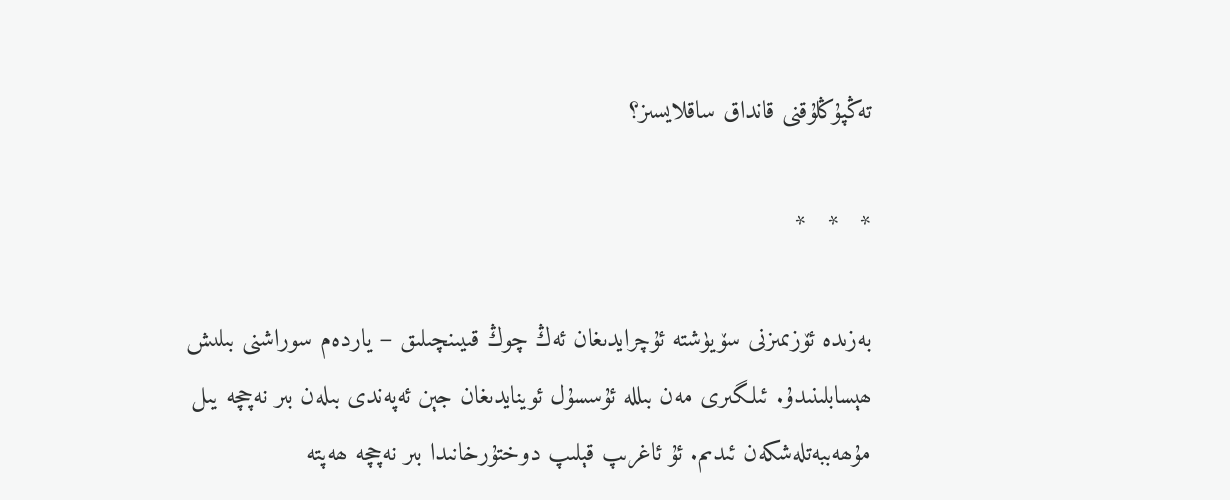تەڭپۇڭلۇقنى قانداق ساقلايسىز؟

*   *   *

بەزىدە ئۆزىمىزنى سۆيۈشتە ئۇچرايدىغان ئەڭ چوڭ قىيىنچىلىق – ياردەم سوراشنى بىلىش ھېسابلىنىدۇ. ئىلگىرى مەن بىللە ئۇسسۇل ئوينايدىغان جېن ئەپەندى بىلەن بىر نەچچە يىل مۇھەببەتلەشكەن ئىدىم. ئۇ ئاغرىپ قېلىپ دوختۇرخانىدا بىر نەچچە ھەپتە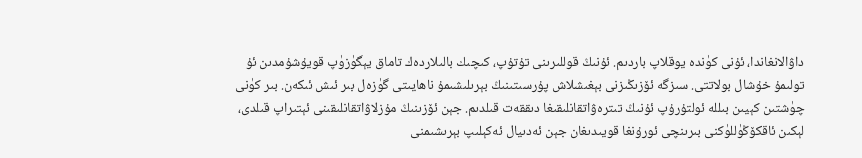داۋالانغاندا، ئۇنى كۈندە يوقلاپ باردىم. ئۇنىڭ قوللىرىنى تۇتۇپ، كىچىك بالىلاردەك تاماق يېگۈزۈپ قويۇشۇمدىن ئۇ تولىمۇ خۇشال بولاتتى. سىزگە ئۆزىڭىزنى بېغىشلاش پۇرسىتىنىڭ بېرىلىشىمۇ ناھايىتى گۈزەل بىر ئىش ئىكەن. بىر كۈنى چۈشتىن كېيىن بىللە ئولتۇرۇپ ئۇنىڭ تىترەۋاتقانلىقىغا دىققەت قىلدىم. جېن ئۆزىنىڭ مۇزلاۋاتقانلىقىنى ئېتىراپ قىلدى، لېكىن ئاقكۆڭۈللۈكنى بىرىنچى ئورۇنغا قويىدىغان جېن ئەدىيال ئەكېلىپ بېرىشىمنى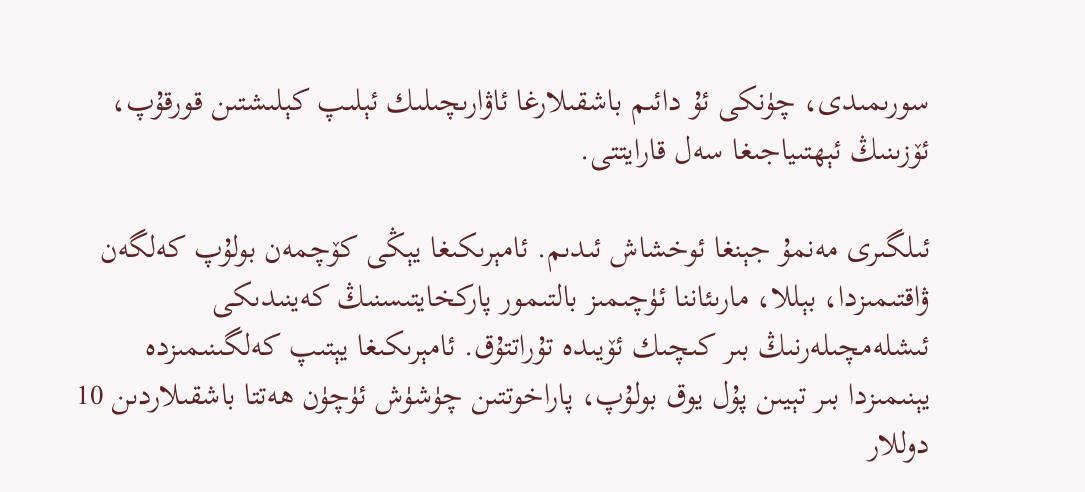سورىمىدى، چۈنكى ئۇ دائىم باشقىلارغا ئاۋارىچىلىك ئېلىپ كېلىشتىن قورقۇپ، ئۆزىنىڭ ئېھتىياجىغا سەل قارايتتى.

ئىلگىرى مەنمۇ جېنغا ئوخشاش ئىدىم. ئامېرىكىغا يېڭى كۆچمەن بولۇپ كەلگەن ۋاقتىمىزدا، بېللا، مارىئاننا ئۈچىمىز بالتىمور پاركخايتىسنىڭ كەينىدىكى ئىشلەمچىلەرنىڭ بىر كىچىك ئۆيىدە تۇراتتۇق. ئامېرىكىغا يېتىپ كەلگىنىمىزدە يېنىمىزدا بىر تېيىن پۇل يوق بولۇپ، پاراخوتتىن چۈشۈش ئۈچۈن ھەتتا باشقىلاردىن 10 دوللار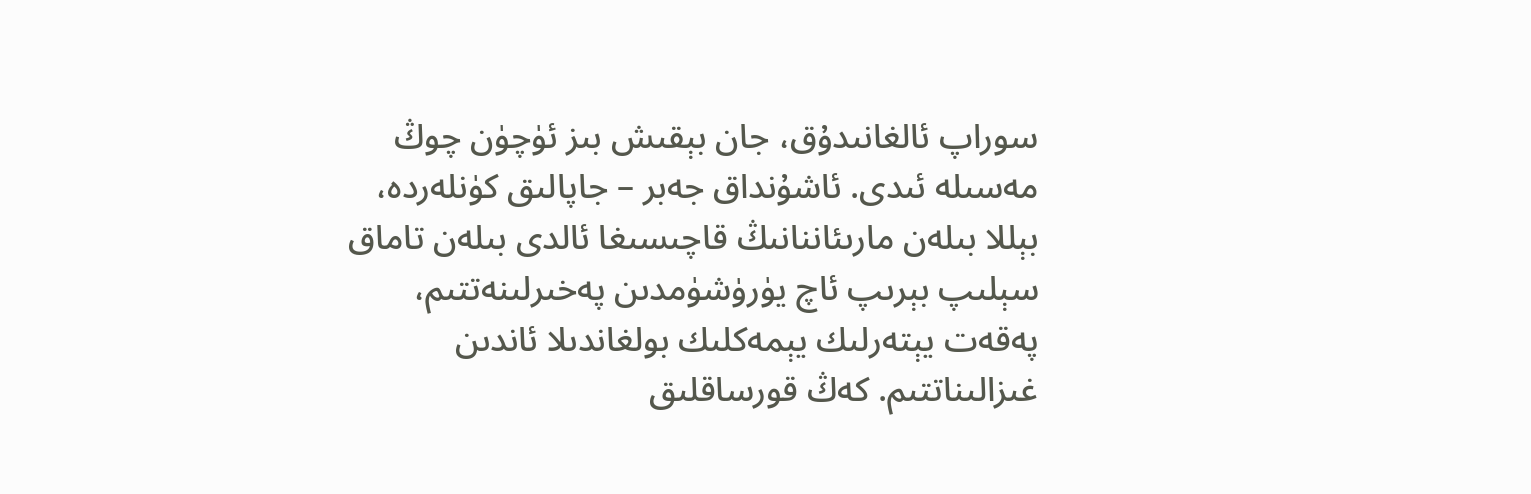سوراپ ئالغانىدۇق، جان بېقىش بىز ئۈچۈن چوڭ مەسىلە ئىدى. ئاشۇنداق جەبر – جاپالىق كۈنلەردە، بېللا بىلەن مارىئاننانىڭ قاچىسىغا ئالدى بىلەن تاماق سېلىپ بېرىپ ئاچ يۈرۈشۈمدىن پەخىرلىنەتتىم، پەقەت يېتەرلىك يېمەكلىك بولغاندىلا ئاندىن غىزالىناتتىم. كەڭ قورساقلىق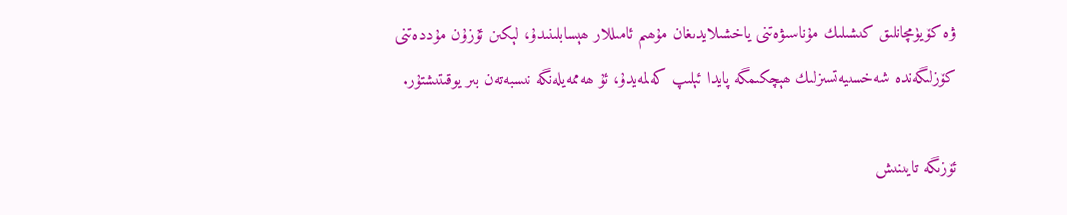ۋە كۆيۈمچانلىق كىشىلىك مۇناسىۋەتنى ياخشىلايدىغان مۇھىم ئامىللار ھېسابلىنىدۇ، لېكىن ئۇزۇن مۇددەتنى كۆزلىگەندە شەخسىيەتسىزلىك ھېچكىمگە پايدا ئېلىپ كەلمەيدۇ، ئۇ ھەممەيلەنگە نىسبەتەن بىر يوقىتىشتۇر.

ئۆزىگە تايىنىش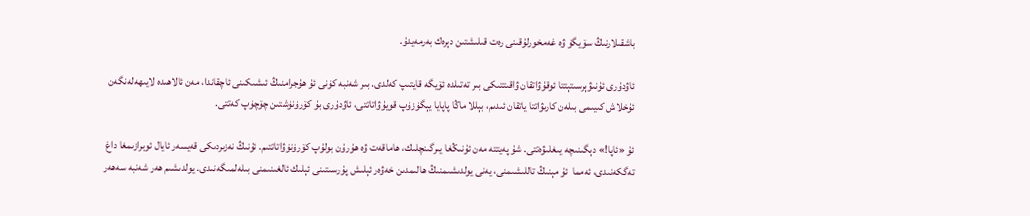باشقىلارنىڭ سۆيگۈ ۋە غەمخورلۇقىنى رەت قىلىشتىن دېرەك بەرمەيدۇ.

ئاۋدۇرى ئۇنىۋېرسىتېتتا ئوقۇۋاتقان ۋاقىتتىكى بىر تەتىلدە ئۆيگە قايتىپ كەلدى. بىر شەنبە كۈنى ئۇ ھۇجرامنىڭ ئىشىكىنى ئاچقاندا، مەن ئالاھىدە لايىھەلەنگەن ئۇخلاش كىيىمى بىلەن كارىۋاتتا ياتقان ئىدىم، بېللا ماڭا پاپايا يېگۈزۈپ قويۇۋاتاتتى، ئاۋدۇرى بۇ كۆرۈنۈشتىن چۆچۈپ كەتتى.

ئۇ «ئاپا!» دېگىنىچە يىغلىۋەتتى. شۇ پەيتتە مەن ئۇنىڭغا يىرگىنچلىك، ھاماقەت ۋە ھۇرۇن بولۇپ كۆرۈنۈۋاتاتتىم. ئۇنىڭ نەزىردىكى قەيسەر ئايال ئوبرازىمغا داغ تەگكەنىدى، ئەمما  ئۇ مېنىڭ تاللىشىمنى، يەنى يولدىشىمنىڭ ھالىمدىن خەۋەر ئېلىش پۇرسىتىنى ئېلىك ئالغىنىمنى بىلەلمىگەنىدى. يولدىشىم ھەر شەنبە سەھەر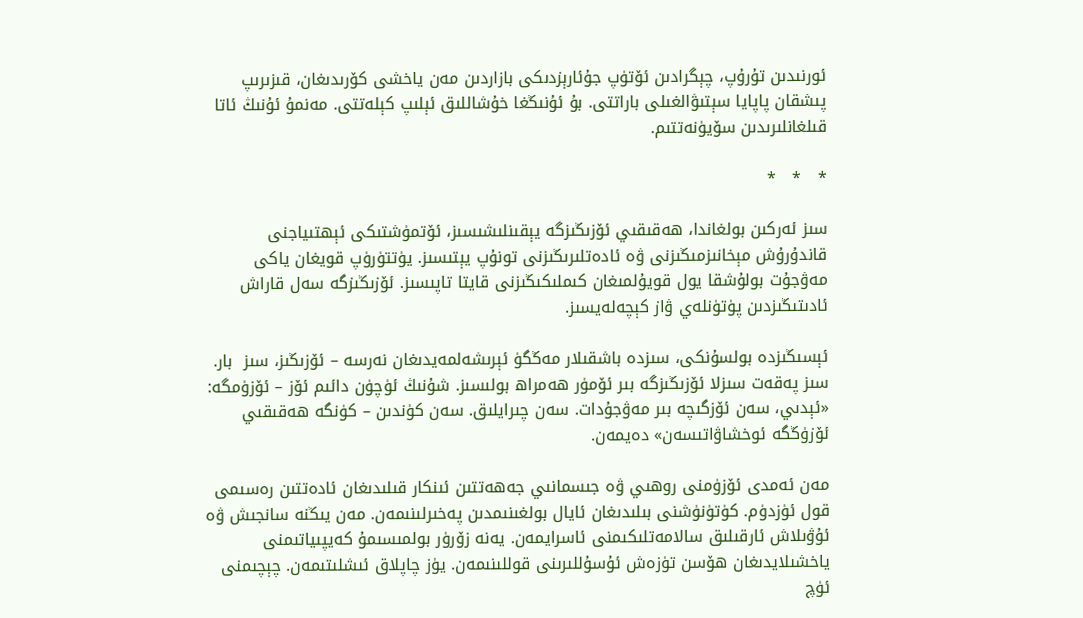ئورنىدىن تۇرۇپ، چېگرادىن ئۆتۈپ جۇئارېزدىكى بازاردىن مەن ياخشى كۆرىدىغان، قىزىرىپ پىشقان پاپايا سېتىۋالغىلى باراتتى. بۇ ئۇنىڭغا خۇشاللىق ئېلىپ كېلەتتى. مەنمۇ ئۇنىڭ ئاتا قىلغانلىرىدىن سۆيۈنەتتىم.

*   *   *

سىز ئەركىن بولغاندا، ھەقىقىي ئۆزىڭىزگە يېقىنلىشىسىز، ئۆتمۈشتىكى ئېھتىياجنى قاندۇرۇش مېخانىزمىڭىزنى ۋە ئادەتلىرىڭىزنى تونۇپ يېتىسىز. يۈتتۈرۈپ قويغان ياكى مەۋجۇت بولۇشقا يول قويۇلمىغان كىملىكىڭىزنى قايتا تاپىسىز. ئۆزىڭىزگە سەل قاراش ئادىتىڭىزدىن پۈتۈنلەي ۋاز كېچەلەيسىز.

ئېسىڭىزدە بولسۇنكى، سىزدە باشقىلار مەڭگۈ ئېرىشەلمەيدىغان نەرسە – ئۆزىڭىز، سىز  بار. سىز پەقەت سىزلا ئۆزىڭىزگە بىر ئۆمۈر ھەمراھ بولىسىز. شۇنىڭ ئۈچۈن دائىم ئۆز – ئۆزۈمگە: «ئېدىي، سەن ئۆزگىچە بىر مەۋجۇدات. سەن چىرايلىق. سەن كۈندىن – كۈنگە ھەقىقىي ئۆزۈڭگە ئوخشاۋاتىسەن» دەيمەن.

مەن ئەمدى ئۆزۈمنى روھىي ۋە جىسمانىي جەھەتتىن ئىنكار قىلىدىغان ئادەتتىن رەسىمى قول ئۈزدۈم. كۈتۈنۈشنى بىلىدىغان ئايال بولغىنىمدىن پەخىرلىنىمەن. مەن يىڭنە سانجىش ۋە ئۇۋىلاش ئارقىلىق سالامەتلىكىمنى ئاسرايمەن. يەنە زۆرۈر بولمىسىمۇ كەيپىياتىمنى ياخشىلايدىغان ھۆسن تۈزەش ئۇسۇللىرىنى قوللىنىمەن. يۈز چاپلاق ئىشلىتىمەن. چېچىمنى ئۈچ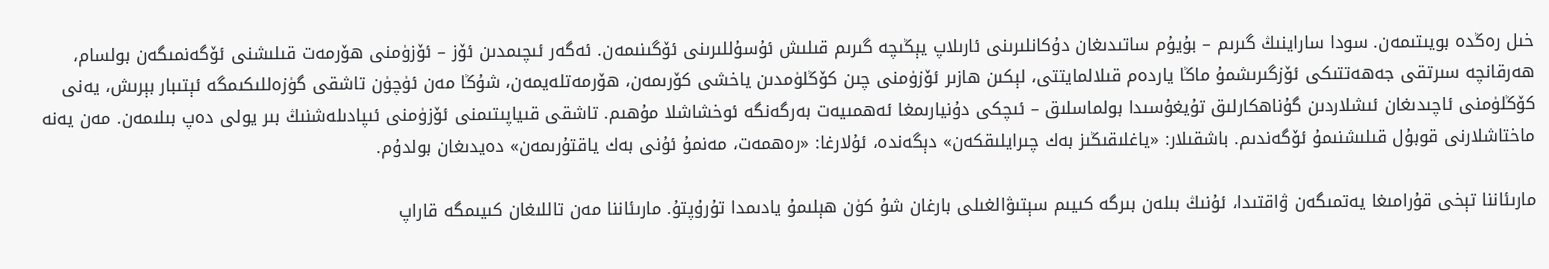خىل رەڭدە بويىتىمەن. سودا ساراينىڭ گىرىم – بۇيۇم ساتىدىغان دۇكانلىرىنى ئارىلاپ يېڭىچە گىرىم قىلىش ئۇسۇللىرىنى ئۆگىنىمەن. ئەگەر ئىچىمدىن ئۆز – ئۆزۈمنى ھۆرمەت قىلىشنى ئۆگەنمىگەن بولسام، ھەرقانچە سىرتقى جەھەتتىكى ئۆزگىرىشمۇ ماڭا ياردەم قىلالمايتتى، لېكىن ھازىر ئۆزۈمنى چىن كۆڭلۈمدىن ياخشى كۆرىمەن، ھۆرمەتلەيمەن، شۇڭا مەن ئۈچۈن تاشقى گۈزەللىكىمگە ئېتىبار بېرىش، يەنى كۆڭلۈمنى ئاچىدىغان ئىشلاردىن گۇناھكارلىق تۇيغۇسىدا بولماسلىق – ئىچكى دۇنيارىمغا ئەھمىيەت بەرگەنگە ئوخشاشلا مۇھىم. تاشقى قىياپىتىمنى ئۆزۈمنى ئىپادىلەشنىڭ بىر يولى دەپ بىلىمەن. مەن يەنە ماختاشلارنى قوبۇل قىلىشنىمۇ ئۆگەندىم. باشقىلار: «ياغلىقىڭىز بەك چىرايلىقكەن» دېگەندە، ئۇلارغا: «رەھمەت، مەنمۇ ئۇنى بەك ياقتۇرىمەن» دەيدىغان بولدۇم.

مارىئاننا تېخى قۇرامىغا يەتمىگەن ۋاقتىدا، ئۇنىڭ بىلەن بىرگە كىيىم سېتىۋالغىلى بارغان شۇ كۈن ھېلىمۇ يادىمدا تۇرۇپتۇ. مارىئاننا مەن تاللىغان كىيىمگە قاراپ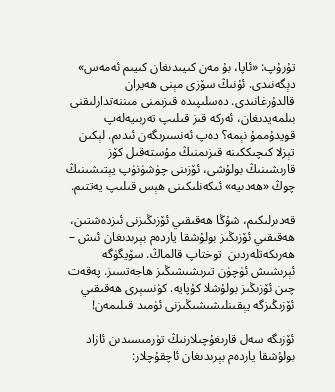تۇرۇپ: «ئاپا، بۇ مەن كىيىدىغان كىيىم ئەمەس» دېگەنىدى. ئۇنىڭ سۆزى مېنى ھەيران قالدۇرغانىدى. دەسلىپىدە قىزىمنى مىننەتدارلىقنى بىلمەيدىغان، ئەركە قىز قىلىپ تەربىيەلەپ قويدۇممۇ نېمە؟ دەپ ئەنسىرىگەن ئىدىم. لېكىن تېزلا كىچىككىنە قىزىمنىڭ مۇستەقىل كۆز قارىشىنىڭ بولۇشى، ئۆزىنى چۈشۈنۈپ يېتىشىنىڭ چوڭ «ھەدىيە» ئىكەنلىكىنى ھېس قىلىپ يەتتىم.

قەدىرلىكىم، شۇڭا ھەقىقىي ئۆزىڭىزنى ئىزدەشتىن، ھەقىقىي ئۆزىڭىز بولۇشقا ياردەم بېرىدىغان ئىش – ھەرىكەتلەردىن  توختاپ قالماڭ. سۆيگۈگە ئېرىشىش ئۈچۈن تىرىشىشىڭىز ھاجەتسىز. پەقەت چىن ئۆزىڭىز بولۇشلا كۇپايە. كۈنسېرى ھەقىقىي ئۆزىڭىزگە يېقىنلىشىشىڭىزنى ئۈمىد قىلىمەن!

ئۆزىگە سەل قارىغۇچىلارنىڭ تۈرمىسىدىن ئازاد بولۇشقا ياردەم بېرىدىغان ئاچقۇچلار: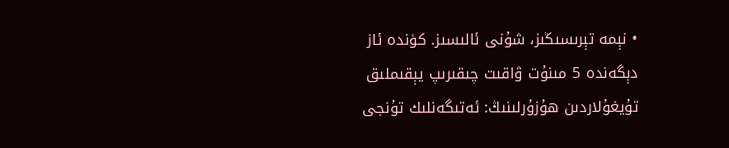• نېمە تېرىسىڭىز، شۇنى ئالىسىز. كۈندە ئاز دېگەندە 5 مىنۇت ۋاقىت چىقىرىپ يېقىملىق تۇيغۇلاردىن ھۇزۇرلىنىڭ: ئەتىگەنلىك تۇنجى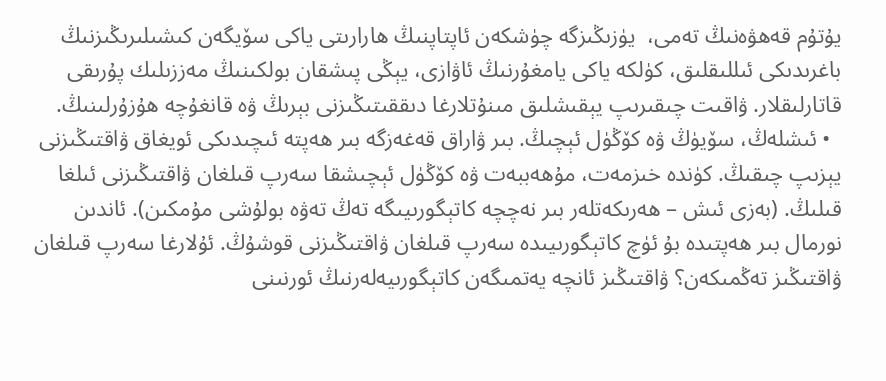يۇتۇم قەھۋەنىڭ تەمى،  يۈزىڭىزگە چۈشكەن ئاپتاپنىڭ ھارارىتى ياكى سۆيگەن كىشىلىرىڭىزنىڭ باغرىدىكى ئىللىقلىق، كۈلكە ياكى يامغۇرنىڭ ئاۋازى، يېڭى پىشقان بولكىنىڭ مەززىلىك پۇرىقى قاتارلىقلار. ۋاقىت چىقىرىپ يېقىشلىق مىنۇتلارغا دىققىتىڭىزنى بېرىڭ ۋە قانغۇچە ھۇزۇرلىنىڭ.
  • ئىشلەڭ، سۆيۈڭ ۋە كۆڭۈل ئېچىڭ. بىر ۋاراق قەغەزگە بىر ھەپتە ئىچىدىكى ئويغاق ۋاقتىڭىزنى يېزىپ چىقىڭ. كۈندە خىزمەت، مۇھەببەت ۋە كۆڭۈل ئېچىشقا سەرپ قىلغان ۋاقتىڭىزنى ئىلغا قىلىڭ. (بەزى ئىش – ھەرىكەتلەر بىر نەچچە كاتېگورىيىگە تەڭ تەۋە بولۇشى مۇمكىن). ئاندىن نورمال بىر ھەپتىدە بۇ ئۈچ كاتېگورىيىدە سەرپ قىلغان ۋاقتىڭىزنى قوشۇڭ. ئۇلارغا سەرپ قىلغان ۋاقتىڭىز تەڭمىكەن؟ ۋاقتىڭىز ئانچە يەتمىگەن كاتېگورىيەلەرنىڭ ئورنىنى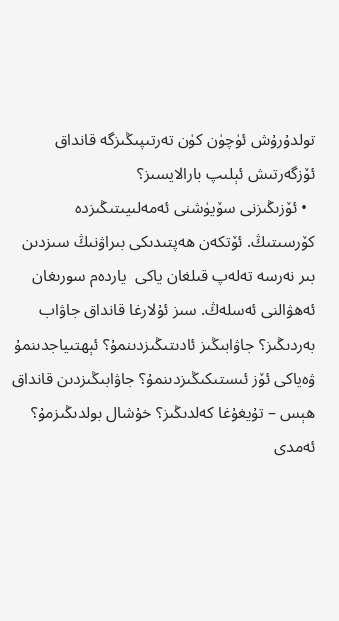تولدۇرۇش ئۈچۈن كۈن تەرتىپىڭىزگە قانداق ئۆزگەرتىش ئېلىپ بارالايسىز؟
  • ئۆزىڭىزنى سۆيۈشنى ئەمەلىيىتىڭىزدە كۆرسىتىڭ. ئۆتكەن ھەپتىدىكى بىراۋنىڭ سىزدىن بىر نەرسە تەلەپ قىلغان ياكى  ياردەم سورىغان ئەھۋالنى ئەسلەڭ. سىز ئۇلارغا قانداق جاۋاب بەردىڭىز؟ جاۋابىڭىز ئادىتىڭىزدىنمۇ؟ ئېھتىياجدىنمۇ ۋەياكى ئۆز ئىستىكىڭىزدىنمۇ؟ جاۋابىڭىزدىن قانداق ھېس – تۇيغۇغا كەلدىڭىز؟ خۇشال بولدىڭىزمۇ؟ ئەمدى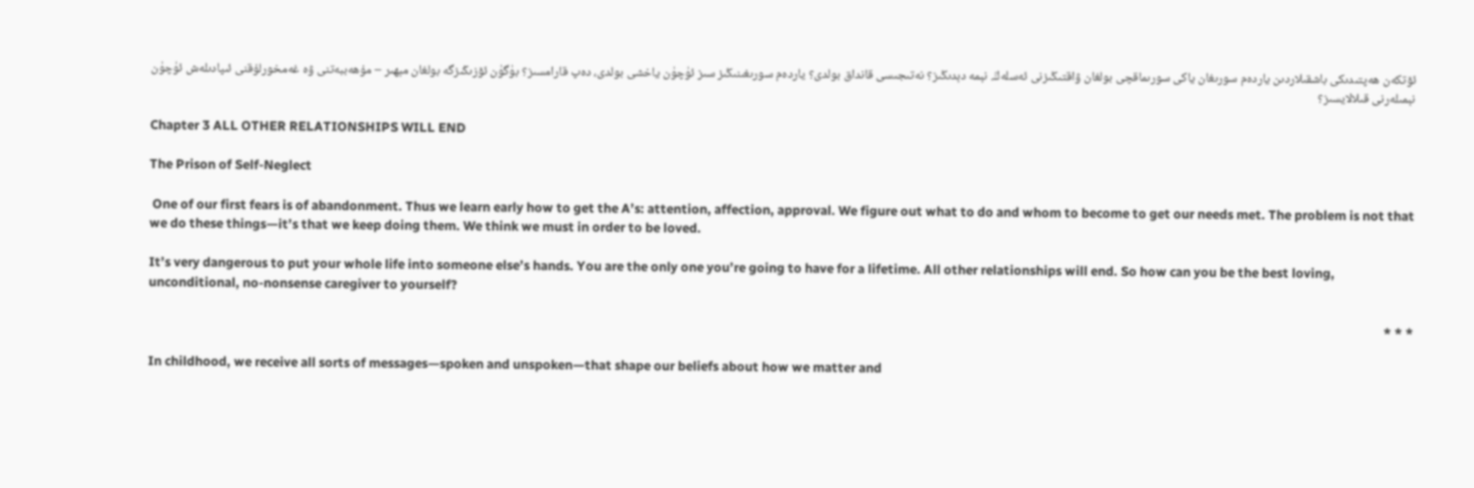ئۆتكەن ھەپتىدىكى باشقىلاردىن ياردەم سورىغان ياكى سورىماقچى بولغان ۋاقتىڭىزنى ئەسلەڭ. نېمە دېدىڭىز؟ نەتىجىسى قانداق بولدى؟ ياردەم سورىغىنىڭىز سىز ئۈچۈن ياخشى بولدى، دەپ قارامسىز؟ بۈگۈن ئۆزىڭىزگە بولغان مېھىر – مۇھەببەتنى ۋە غەمخورلۇقنى ئىپادىلەش ئۈچۈن نېمىلەرنى قىلالايسىز؟

Chapter 3 ALL OTHER RELATIONSHIPS WILL END

The Prison of Self-Neglect

 One of our first fears is of abandonment. Thus we learn early how to get the A’s: attention, affection, approval. We figure out what to do and whom to become to get our needs met. The problem is not that we do these things—it’s that we keep doing them. We think we must in order to be loved.

It’s very dangerous to put your whole life into someone else’s hands. You are the only one you’re going to have for a lifetime. All other relationships will end. So how can you be the best loving, unconditional, no-nonsense caregiver to yourself?

* * *

In childhood, we receive all sorts of messages—spoken and unspoken—that shape our beliefs about how we matter and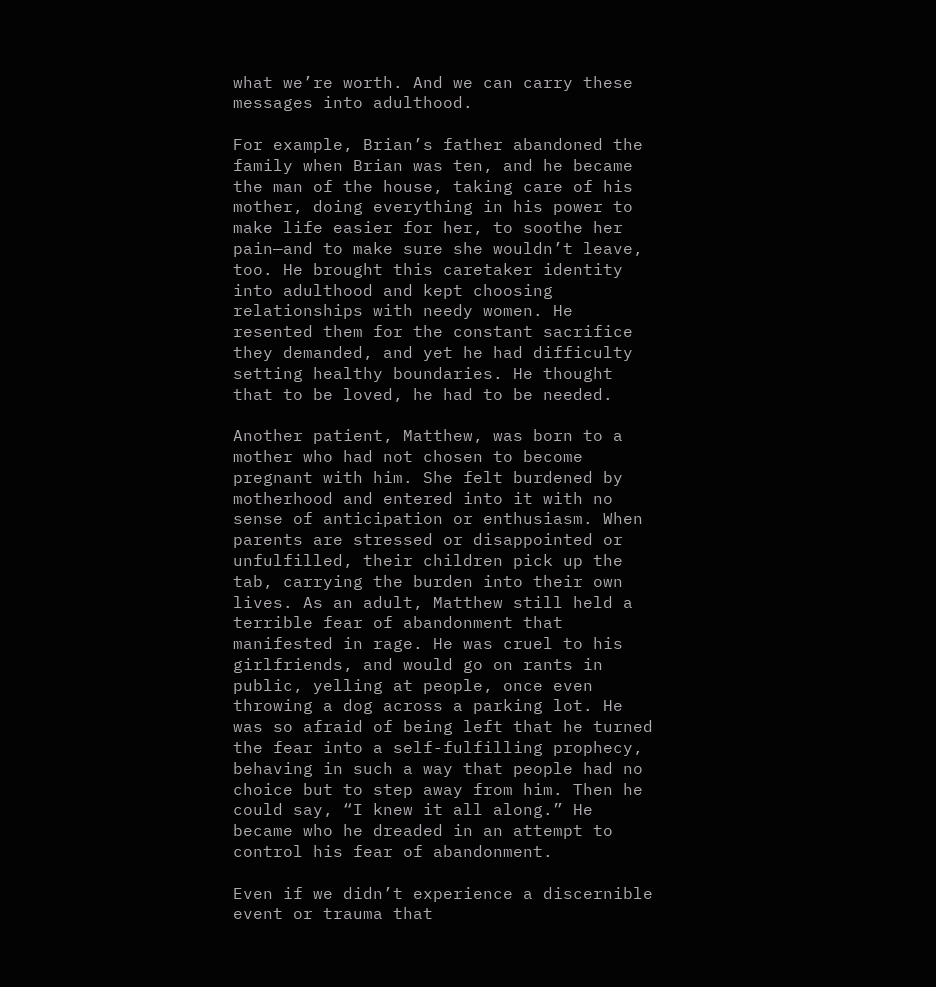what we’re worth. And we can carry these messages into adulthood.

For example, Brian’s father abandoned the family when Brian was ten, and he became the man of the house, taking care of his mother, doing everything in his power to make life easier for her, to soothe her pain—and to make sure she wouldn’t leave, too. He brought this caretaker identity into adulthood and kept choosing relationships with needy women. He resented them for the constant sacrifice they demanded, and yet he had difficulty setting healthy boundaries. He thought that to be loved, he had to be needed.

Another patient, Matthew, was born to a mother who had not chosen to become pregnant with him. She felt burdened by motherhood and entered into it with no sense of anticipation or enthusiasm. When parents are stressed or disappointed or unfulfilled, their children pick up the tab, carrying the burden into their own lives. As an adult, Matthew still held a terrible fear of abandonment that manifested in rage. He was cruel to his girlfriends, and would go on rants in public, yelling at people, once even throwing a dog across a parking lot. He was so afraid of being left that he turned the fear into a self-fulfilling prophecy, behaving in such a way that people had no choice but to step away from him. Then he could say, “I knew it all along.” He became who he dreaded in an attempt to control his fear of abandonment.

Even if we didn’t experience a discernible event or trauma that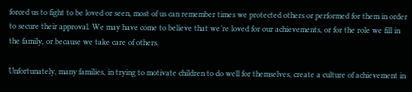forced us to fight to be loved or seen, most of us can remember times we protected others or performed for them in order to secure their approval. We may have come to believe that we’re loved for our achievements, or for the role we fill in the family, or because we take care of others.

Unfortunately, many families, in trying to motivate children to do well for themselves, create a culture of achievement in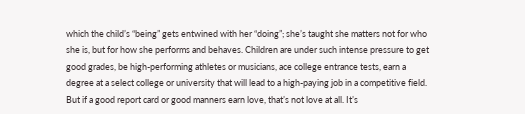which the child’s “being” gets entwined with her “doing”; she’s taught she matters not for who she is, but for how she performs and behaves. Children are under such intense pressure to get good grades, be high-performing athletes or musicians, ace college entrance tests, earn a degree at a select college or university that will lead to a high-paying job in a competitive field. But if a good report card or good manners earn love, that’s not love at all. It’s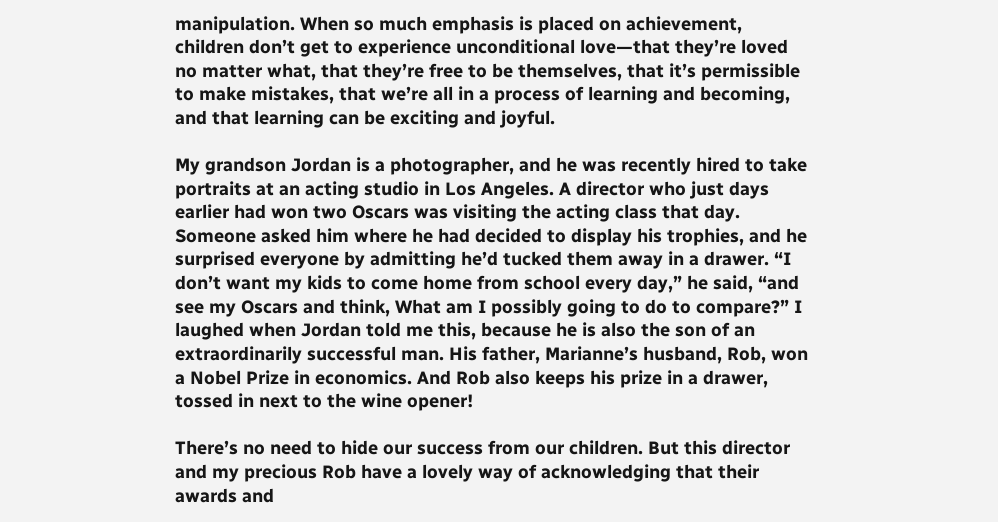manipulation. When so much emphasis is placed on achievement, children don’t get to experience unconditional love—that they’re loved no matter what, that they’re free to be themselves, that it’s permissible to make mistakes, that we’re all in a process of learning and becoming, and that learning can be exciting and joyful.

My grandson Jordan is a photographer, and he was recently hired to take portraits at an acting studio in Los Angeles. A director who just days earlier had won two Oscars was visiting the acting class that day. Someone asked him where he had decided to display his trophies, and he surprised everyone by admitting he’d tucked them away in a drawer. “I don’t want my kids to come home from school every day,” he said, “and see my Oscars and think, What am I possibly going to do to compare?” I laughed when Jordan told me this, because he is also the son of an extraordinarily successful man. His father, Marianne’s husband, Rob, won a Nobel Prize in economics. And Rob also keeps his prize in a drawer, tossed in next to the wine opener!

There’s no need to hide our success from our children. But this director and my precious Rob have a lovely way of acknowledging that their awards and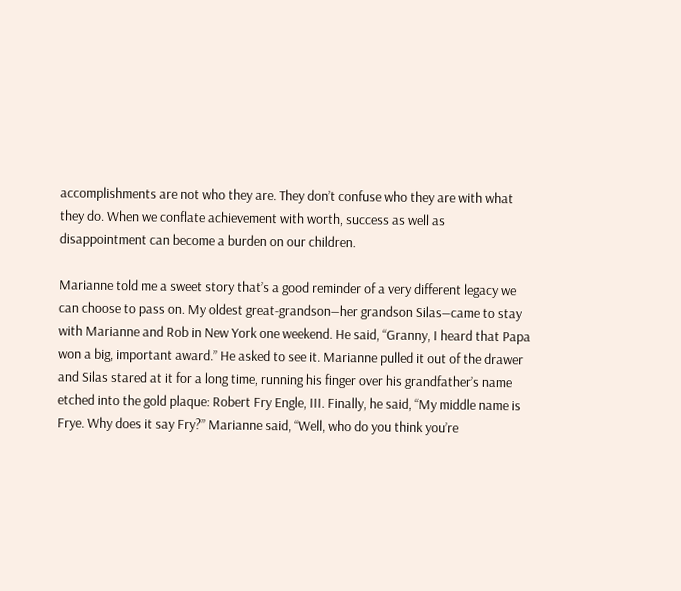accomplishments are not who they are. They don’t confuse who they are with what they do. When we conflate achievement with worth, success as well as disappointment can become a burden on our children.

Marianne told me a sweet story that’s a good reminder of a very different legacy we can choose to pass on. My oldest great-grandson—her grandson Silas—came to stay with Marianne and Rob in New York one weekend. He said, “Granny, I heard that Papa won a big, important award.” He asked to see it. Marianne pulled it out of the drawer and Silas stared at it for a long time, running his finger over his grandfather’s name etched into the gold plaque: Robert Fry Engle, III. Finally, he said, “My middle name is Frye. Why does it say Fry?” Marianne said, “Well, who do you think you’re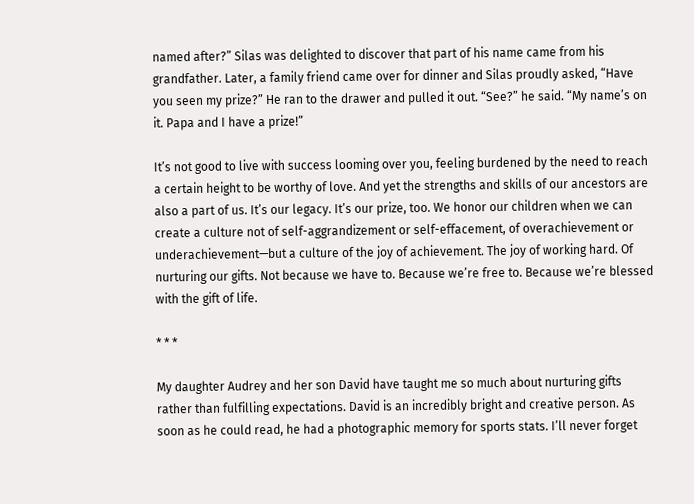named after?” Silas was delighted to discover that part of his name came from his grandfather. Later, a family friend came over for dinner and Silas proudly asked, “Have you seen my prize?” He ran to the drawer and pulled it out. “See?” he said. “My name’s on it. Papa and I have a prize!”

It’s not good to live with success looming over you, feeling burdened by the need to reach a certain height to be worthy of love. And yet the strengths and skills of our ancestors are also a part of us. It’s our legacy. It’s our prize, too. We honor our children when we can create a culture not of self-aggrandizement or self-effacement, of overachievement or underachievement—but a culture of the joy of achievement. The joy of working hard. Of nurturing our gifts. Not because we have to. Because we’re free to. Because we’re blessed with the gift of life.

* * *

My daughter Audrey and her son David have taught me so much about nurturing gifts rather than fulfilling expectations. David is an incredibly bright and creative person. As soon as he could read, he had a photographic memory for sports stats. I’ll never forget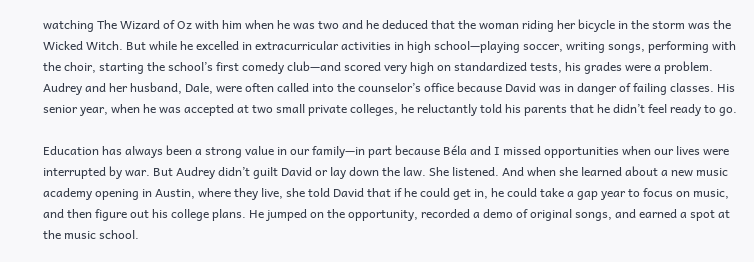watching The Wizard of Oz with him when he was two and he deduced that the woman riding her bicycle in the storm was the Wicked Witch. But while he excelled in extracurricular activities in high school—playing soccer, writing songs, performing with the choir, starting the school’s first comedy club—and scored very high on standardized tests, his grades were a problem. Audrey and her husband, Dale, were often called into the counselor’s office because David was in danger of failing classes. His senior year, when he was accepted at two small private colleges, he reluctantly told his parents that he didn’t feel ready to go.

Education has always been a strong value in our family—in part because Béla and I missed opportunities when our lives were interrupted by war. But Audrey didn’t guilt David or lay down the law. She listened. And when she learned about a new music academy opening in Austin, where they live, she told David that if he could get in, he could take a gap year to focus on music, and then figure out his college plans. He jumped on the opportunity, recorded a demo of original songs, and earned a spot at the music school.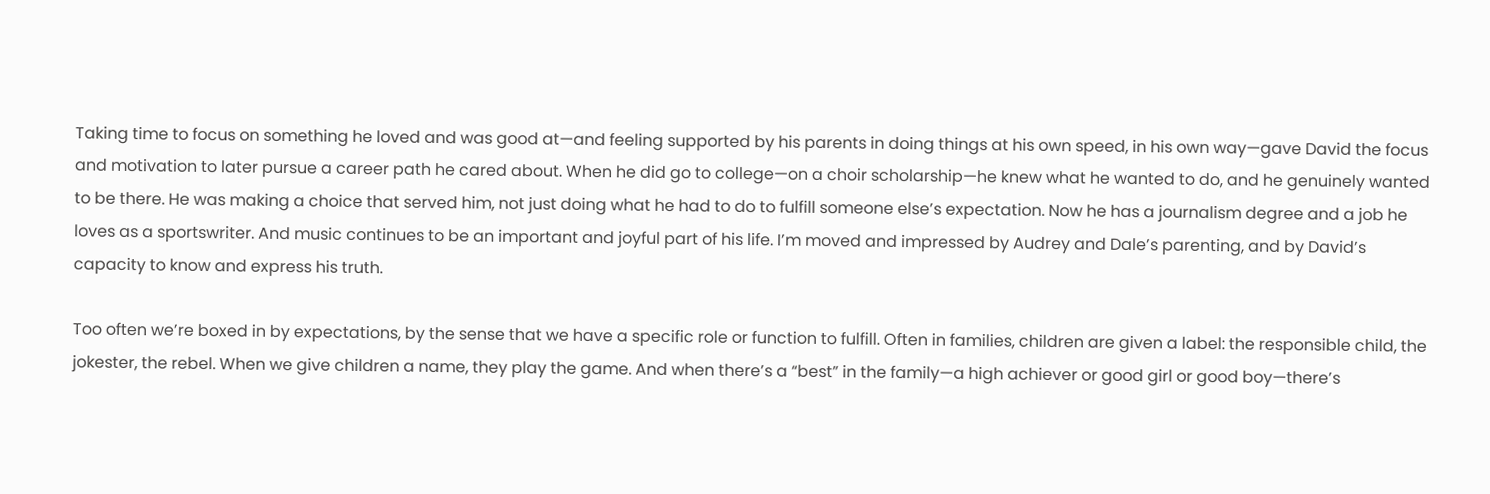Taking time to focus on something he loved and was good at—and feeling supported by his parents in doing things at his own speed, in his own way—gave David the focus and motivation to later pursue a career path he cared about. When he did go to college—on a choir scholarship—he knew what he wanted to do, and he genuinely wanted to be there. He was making a choice that served him, not just doing what he had to do to fulfill someone else’s expectation. Now he has a journalism degree and a job he loves as a sportswriter. And music continues to be an important and joyful part of his life. I’m moved and impressed by Audrey and Dale’s parenting, and by David’s capacity to know and express his truth.

Too often we’re boxed in by expectations, by the sense that we have a specific role or function to fulfill. Often in families, children are given a label: the responsible child, the jokester, the rebel. When we give children a name, they play the game. And when there’s a “best” in the family—a high achiever or good girl or good boy—there’s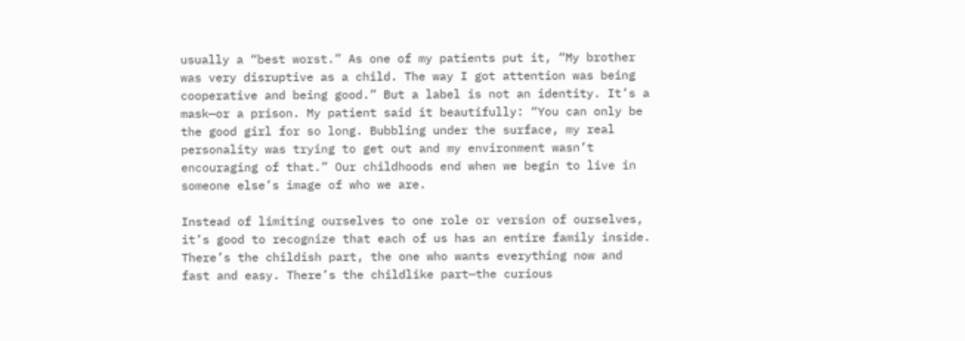usually a “best worst.” As one of my patients put it, “My brother was very disruptive as a child. The way I got attention was being cooperative and being good.” But a label is not an identity. It’s a mask—or a prison. My patient said it beautifully: “You can only be the good girl for so long. Bubbling under the surface, my real personality was trying to get out and my environment wasn’t encouraging of that.” Our childhoods end when we begin to live in someone else’s image of who we are.

Instead of limiting ourselves to one role or version of ourselves, it’s good to recognize that each of us has an entire family inside. There’s the childish part, the one who wants everything now and fast and easy. There’s the childlike part—the curious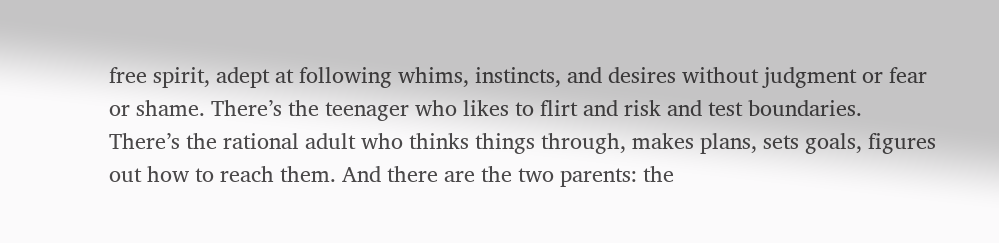free spirit, adept at following whims, instincts, and desires without judgment or fear or shame. There’s the teenager who likes to flirt and risk and test boundaries. There’s the rational adult who thinks things through, makes plans, sets goals, figures out how to reach them. And there are the two parents: the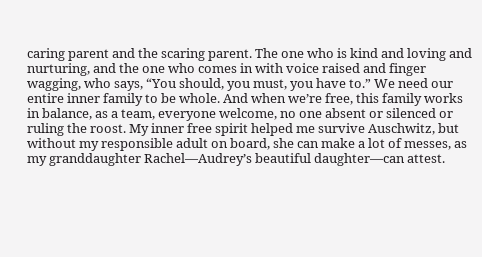caring parent and the scaring parent. The one who is kind and loving and nurturing, and the one who comes in with voice raised and finger wagging, who says, “You should, you must, you have to.” We need our entire inner family to be whole. And when we’re free, this family works in balance, as a team, everyone welcome, no one absent or silenced or ruling the roost. My inner free spirit helped me survive Auschwitz, but without my responsible adult on board, she can make a lot of messes, as my granddaughter Rachel—Audrey’s beautiful daughter—can attest.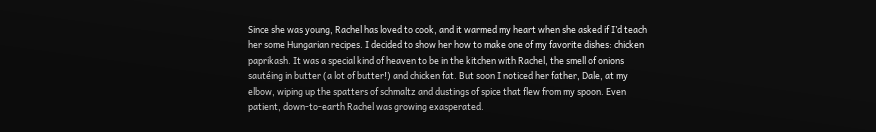Since she was young, Rachel has loved to cook, and it warmed my heart when she asked if I’d teach her some Hungarian recipes. I decided to show her how to make one of my favorite dishes: chicken paprikash. It was a special kind of heaven to be in the kitchen with Rachel, the smell of onions sautéing in butter (a lot of butter!) and chicken fat. But soon I noticed her father, Dale, at my elbow, wiping up the spatters of schmaltz and dustings of spice that flew from my spoon. Even patient, down-to-earth Rachel was growing exasperated.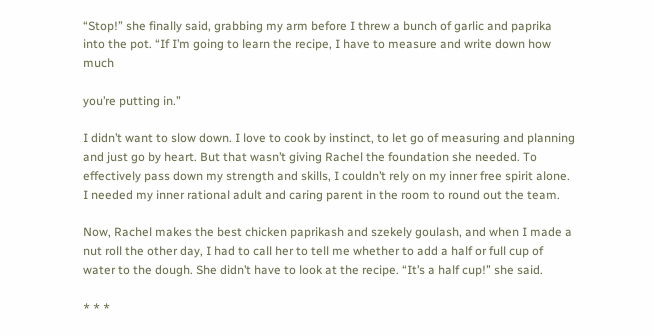“Stop!” she finally said, grabbing my arm before I threw a bunch of garlic and paprika into the pot. “If I’m going to learn the recipe, I have to measure and write down how much

you’re putting in.”

I didn’t want to slow down. I love to cook by instinct, to let go of measuring and planning and just go by heart. But that wasn’t giving Rachel the foundation she needed. To effectively pass down my strength and skills, I couldn’t rely on my inner free spirit alone. I needed my inner rational adult and caring parent in the room to round out the team.

Now, Rachel makes the best chicken paprikash and szekely goulash, and when I made a nut roll the other day, I had to call her to tell me whether to add a half or full cup of water to the dough. She didn’t have to look at the recipe. “It’s a half cup!” she said.

* * *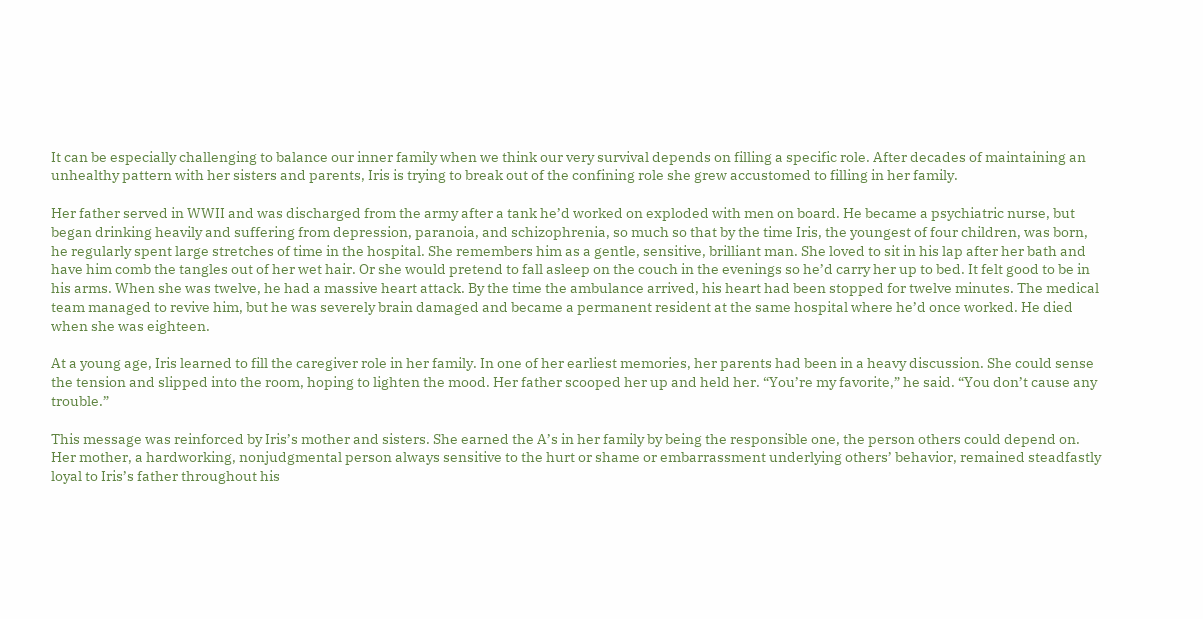It can be especially challenging to balance our inner family when we think our very survival depends on filling a specific role. After decades of maintaining an unhealthy pattern with her sisters and parents, Iris is trying to break out of the confining role she grew accustomed to filling in her family.

Her father served in WWII and was discharged from the army after a tank he’d worked on exploded with men on board. He became a psychiatric nurse, but began drinking heavily and suffering from depression, paranoia, and schizophrenia, so much so that by the time Iris, the youngest of four children, was born, he regularly spent large stretches of time in the hospital. She remembers him as a gentle, sensitive, brilliant man. She loved to sit in his lap after her bath and have him comb the tangles out of her wet hair. Or she would pretend to fall asleep on the couch in the evenings so he’d carry her up to bed. It felt good to be in his arms. When she was twelve, he had a massive heart attack. By the time the ambulance arrived, his heart had been stopped for twelve minutes. The medical team managed to revive him, but he was severely brain damaged and became a permanent resident at the same hospital where he’d once worked. He died when she was eighteen.

At a young age, Iris learned to fill the caregiver role in her family. In one of her earliest memories, her parents had been in a heavy discussion. She could sense the tension and slipped into the room, hoping to lighten the mood. Her father scooped her up and held her. “You’re my favorite,” he said. “You don’t cause any trouble.”

This message was reinforced by Iris’s mother and sisters. She earned the A’s in her family by being the responsible one, the person others could depend on. Her mother, a hardworking, nonjudgmental person always sensitive to the hurt or shame or embarrassment underlying others’ behavior, remained steadfastly loyal to Iris’s father throughout his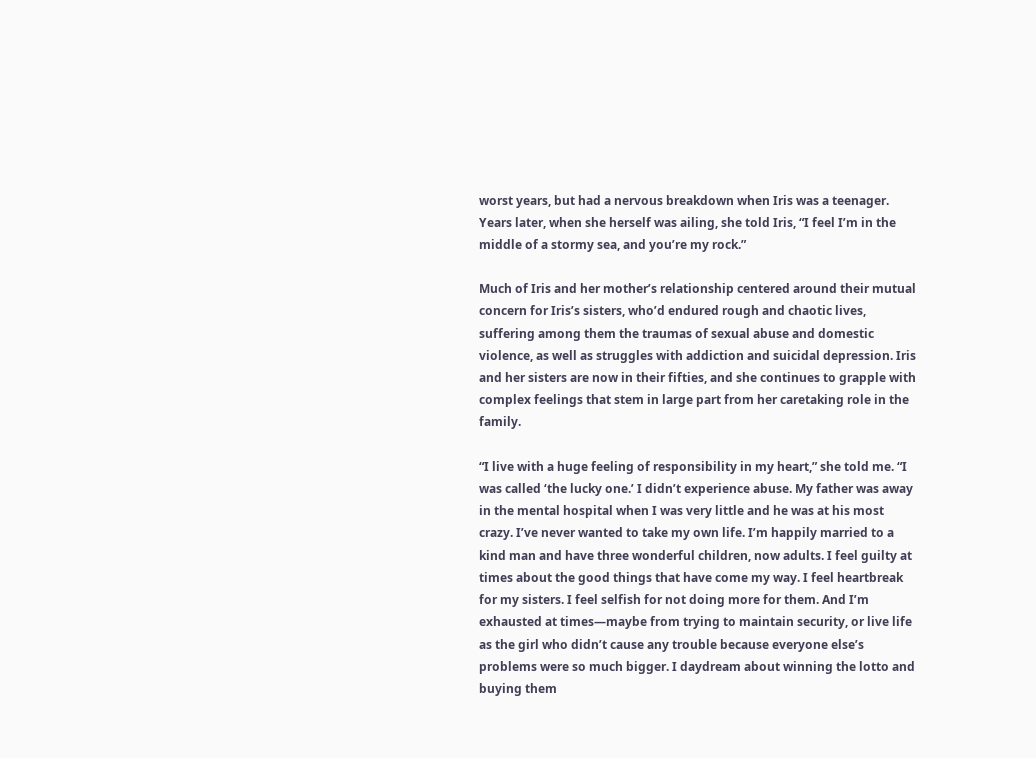worst years, but had a nervous breakdown when Iris was a teenager. Years later, when she herself was ailing, she told Iris, “I feel I’m in the middle of a stormy sea, and you’re my rock.”

Much of Iris and her mother’s relationship centered around their mutual concern for Iris’s sisters, who’d endured rough and chaotic lives, suffering among them the traumas of sexual abuse and domestic violence, as well as struggles with addiction and suicidal depression. Iris and her sisters are now in their fifties, and she continues to grapple with complex feelings that stem in large part from her caretaking role in the family.

“I live with a huge feeling of responsibility in my heart,” she told me. “I was called ‘the lucky one.’ I didn’t experience abuse. My father was away in the mental hospital when I was very little and he was at his most crazy. I’ve never wanted to take my own life. I’m happily married to a kind man and have three wonderful children, now adults. I feel guilty at times about the good things that have come my way. I feel heartbreak for my sisters. I feel selfish for not doing more for them. And I’m exhausted at times—maybe from trying to maintain security, or live life as the girl who didn’t cause any trouble because everyone else’s problems were so much bigger. I daydream about winning the lotto and buying them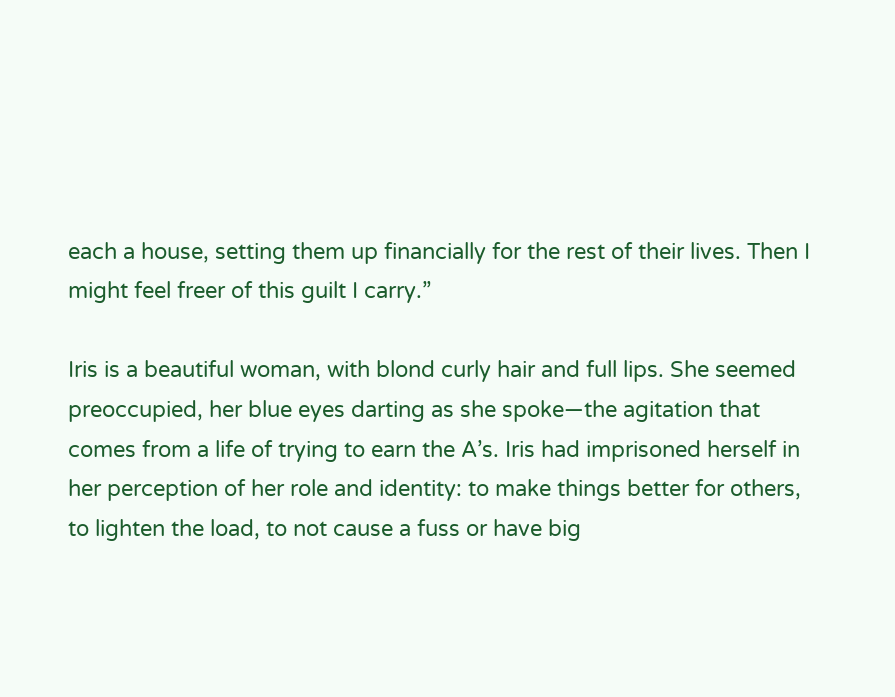each a house, setting them up financially for the rest of their lives. Then I might feel freer of this guilt I carry.”

Iris is a beautiful woman, with blond curly hair and full lips. She seemed preoccupied, her blue eyes darting as she spoke—the agitation that comes from a life of trying to earn the A’s. Iris had imprisoned herself in her perception of her role and identity: to make things better for others, to lighten the load, to not cause a fuss or have big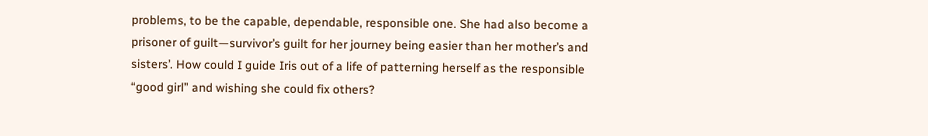problems, to be the capable, dependable, responsible one. She had also become a prisoner of guilt—survivor’s guilt for her journey being easier than her mother’s and sisters’. How could I guide Iris out of a life of patterning herself as the responsible “good girl” and wishing she could fix others?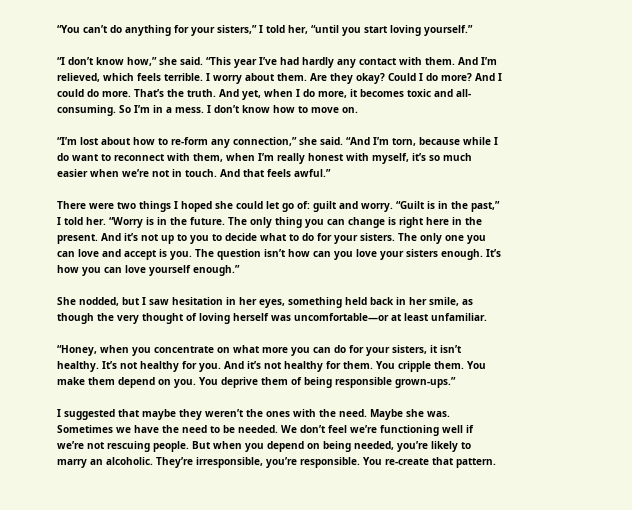“You can’t do anything for your sisters,” I told her, “until you start loving yourself.”

“I don’t know how,” she said. “This year I’ve had hardly any contact with them. And I’m relieved, which feels terrible. I worry about them. Are they okay? Could I do more? And I could do more. That’s the truth. And yet, when I do more, it becomes toxic and all-consuming. So I’m in a mess. I don’t know how to move on.

“I’m lost about how to re-form any connection,” she said. “And I’m torn, because while I do want to reconnect with them, when I’m really honest with myself, it’s so much easier when we’re not in touch. And that feels awful.”

There were two things I hoped she could let go of: guilt and worry. “Guilt is in the past,” I told her. “Worry is in the future. The only thing you can change is right here in the present. And it’s not up to you to decide what to do for your sisters. The only one you can love and accept is you. The question isn’t how can you love your sisters enough. It’s how you can love yourself enough.”

She nodded, but I saw hesitation in her eyes, something held back in her smile, as though the very thought of loving herself was uncomfortable—or at least unfamiliar.

“Honey, when you concentrate on what more you can do for your sisters, it isn’t healthy. It’s not healthy for you. And it’s not healthy for them. You cripple them. You make them depend on you. You deprive them of being responsible grown-ups.”

I suggested that maybe they weren’t the ones with the need. Maybe she was. Sometimes we have the need to be needed. We don’t feel we’re functioning well if we’re not rescuing people. But when you depend on being needed, you’re likely to marry an alcoholic. They’re irresponsible, you’re responsible. You re-create that pattern.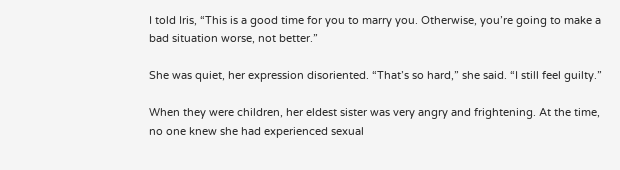I told Iris, “This is a good time for you to marry you. Otherwise, you’re going to make a bad situation worse, not better.”

She was quiet, her expression disoriented. “That’s so hard,” she said. “I still feel guilty.”

When they were children, her eldest sister was very angry and frightening. At the time, no one knew she had experienced sexual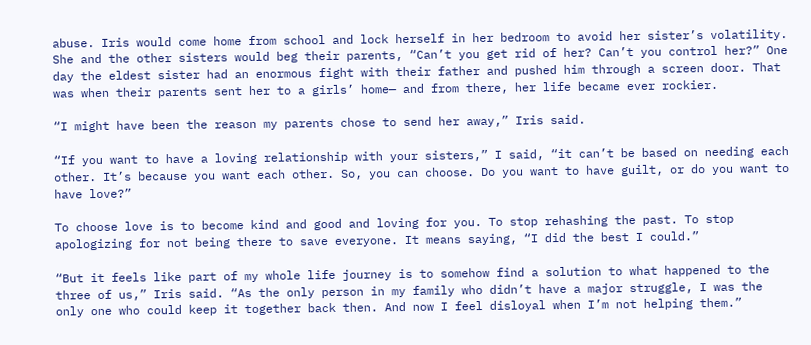abuse. Iris would come home from school and lock herself in her bedroom to avoid her sister’s volatility. She and the other sisters would beg their parents, “Can’t you get rid of her? Can’t you control her?” One day the eldest sister had an enormous fight with their father and pushed him through a screen door. That was when their parents sent her to a girls’ home— and from there, her life became ever rockier.

“I might have been the reason my parents chose to send her away,” Iris said.

“If you want to have a loving relationship with your sisters,” I said, “it can’t be based on needing each other. It’s because you want each other. So, you can choose. Do you want to have guilt, or do you want to have love?”

To choose love is to become kind and good and loving for you. To stop rehashing the past. To stop apologizing for not being there to save everyone. It means saying, “I did the best I could.”

“But it feels like part of my whole life journey is to somehow find a solution to what happened to the three of us,” Iris said. “As the only person in my family who didn’t have a major struggle, I was the only one who could keep it together back then. And now I feel disloyal when I’m not helping them.”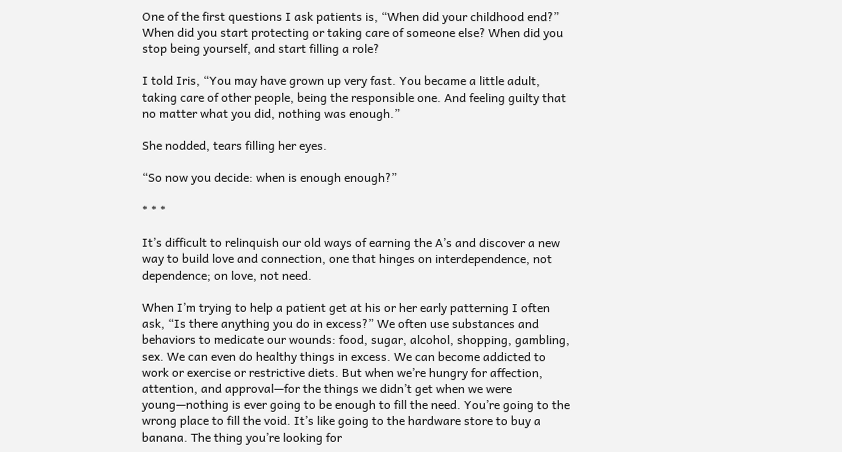One of the first questions I ask patients is, “When did your childhood end?” When did you start protecting or taking care of someone else? When did you stop being yourself, and start filling a role?

I told Iris, “You may have grown up very fast. You became a little adult, taking care of other people, being the responsible one. And feeling guilty that no matter what you did, nothing was enough.”

She nodded, tears filling her eyes.

“So now you decide: when is enough enough?”

* * *

It’s difficult to relinquish our old ways of earning the A’s and discover a new way to build love and connection, one that hinges on interdependence, not dependence; on love, not need.

When I’m trying to help a patient get at his or her early patterning I often ask, “Is there anything you do in excess?” We often use substances and behaviors to medicate our wounds: food, sugar, alcohol, shopping, gambling, sex. We can even do healthy things in excess. We can become addicted to work or exercise or restrictive diets. But when we’re hungry for affection, attention, and approval—for the things we didn’t get when we were young—nothing is ever going to be enough to fill the need. You’re going to the wrong place to fill the void. It’s like going to the hardware store to buy a banana. The thing you’re looking for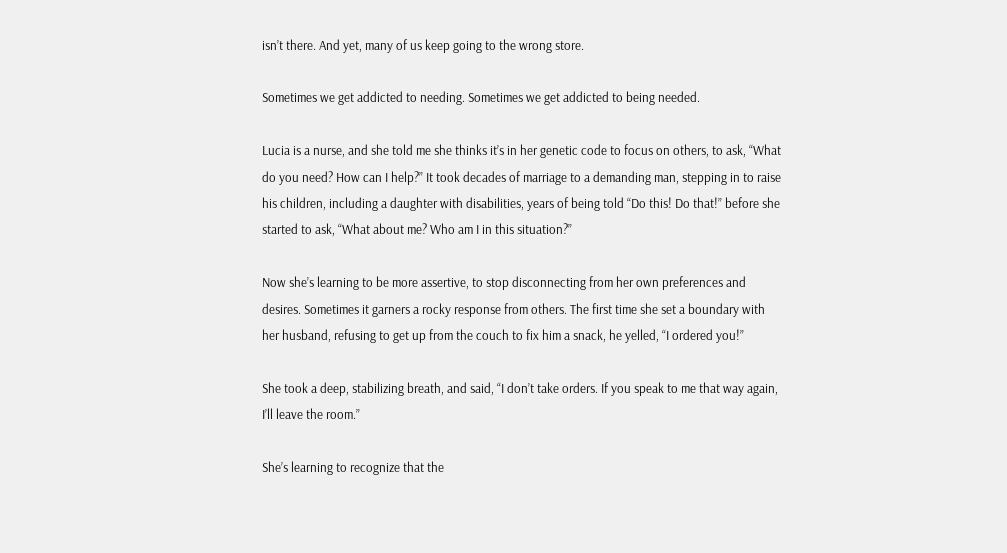isn’t there. And yet, many of us keep going to the wrong store.

Sometimes we get addicted to needing. Sometimes we get addicted to being needed.

Lucia is a nurse, and she told me she thinks it’s in her genetic code to focus on others, to ask, “What do you need? How can I help?” It took decades of marriage to a demanding man, stepping in to raise his children, including a daughter with disabilities, years of being told “Do this! Do that!” before she started to ask, “What about me? Who am I in this situation?”

Now she’s learning to be more assertive, to stop disconnecting from her own preferences and desires. Sometimes it garners a rocky response from others. The first time she set a boundary with her husband, refusing to get up from the couch to fix him a snack, he yelled, “I ordered you!”

She took a deep, stabilizing breath, and said, “I don’t take orders. If you speak to me that way again, I’ll leave the room.”

She’s learning to recognize that the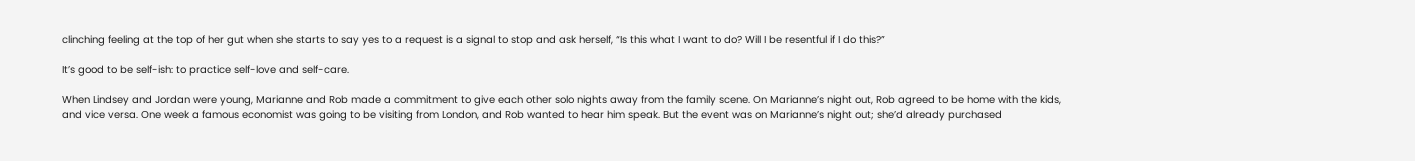clinching feeling at the top of her gut when she starts to say yes to a request is a signal to stop and ask herself, “Is this what I want to do? Will I be resentful if I do this?”

It’s good to be self-ish: to practice self-love and self-care.

When Lindsey and Jordan were young, Marianne and Rob made a commitment to give each other solo nights away from the family scene. On Marianne’s night out, Rob agreed to be home with the kids, and vice versa. One week a famous economist was going to be visiting from London, and Rob wanted to hear him speak. But the event was on Marianne’s night out; she’d already purchased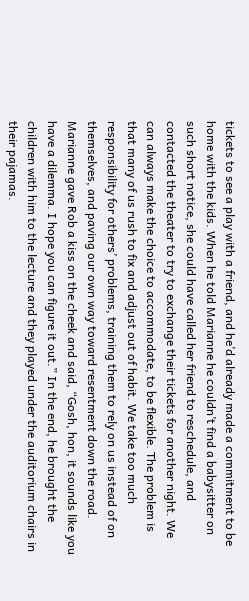tickets to see a play with a friend, and he’d already made a commitment to be home with the kids. When he told Marianne he couldn’t find a babysitter on such short notice, she could have called her friend to reschedule, and contacted the theater to try to exchange their tickets for another night. We can always make the choice to accommodate, to be flexible. The problem is that many of us rush to fix and adjust out of habit. We take too much responsibility for others’ problems, training them to rely on us instead of on themselves, and paving our own way toward resentment down the road. Marianne gave Rob a kiss on the cheek and said, “Gosh, hon, it sounds like you have a dilemma. I hope you can figure it out.” In the end, he brought the children with him to the lecture and they played under the auditorium chairs in their pajamas.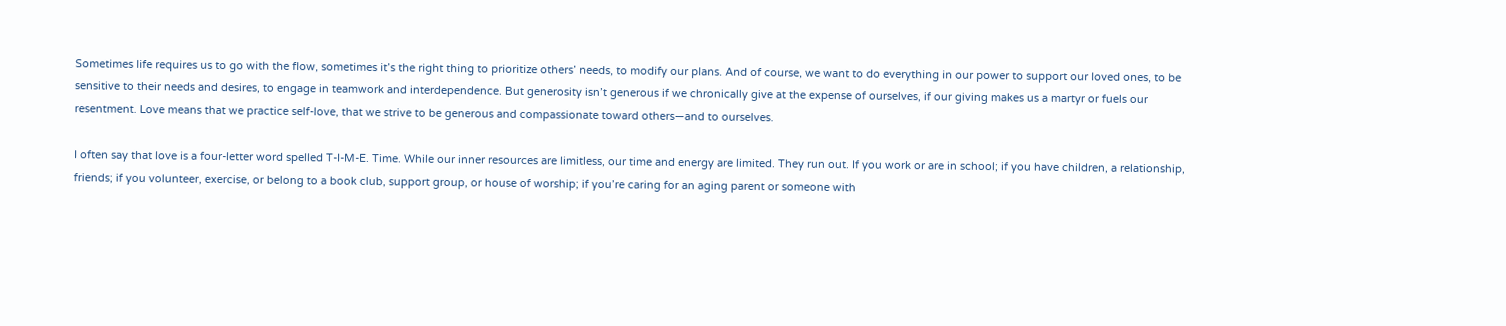Sometimes life requires us to go with the flow, sometimes it’s the right thing to prioritize others’ needs, to modify our plans. And of course, we want to do everything in our power to support our loved ones, to be sensitive to their needs and desires, to engage in teamwork and interdependence. But generosity isn’t generous if we chronically give at the expense of ourselves, if our giving makes us a martyr or fuels our resentment. Love means that we practice self-love, that we strive to be generous and compassionate toward others—and to ourselves.

I often say that love is a four-letter word spelled T-I-M-E. Time. While our inner resources are limitless, our time and energy are limited. They run out. If you work or are in school; if you have children, a relationship, friends; if you volunteer, exercise, or belong to a book club, support group, or house of worship; if you’re caring for an aging parent or someone with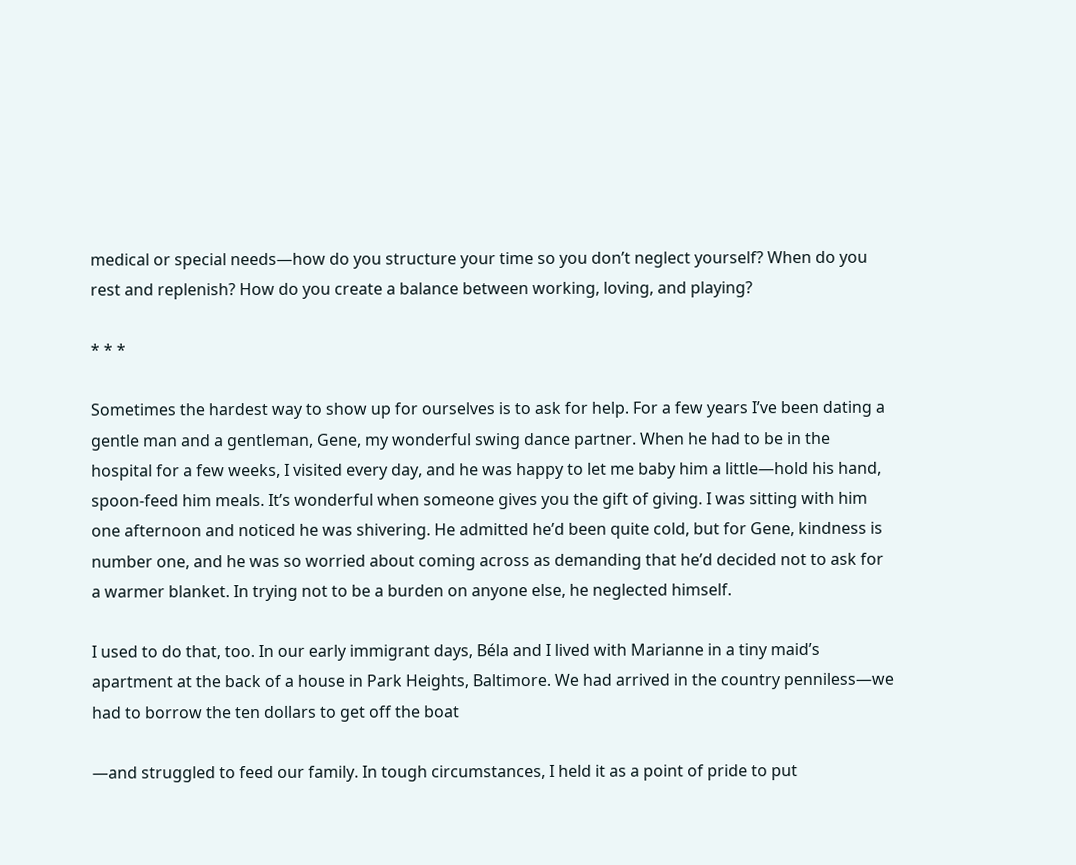medical or special needs—how do you structure your time so you don’t neglect yourself? When do you rest and replenish? How do you create a balance between working, loving, and playing?

* * *

Sometimes the hardest way to show up for ourselves is to ask for help. For a few years I’ve been dating a gentle man and a gentleman, Gene, my wonderful swing dance partner. When he had to be in the hospital for a few weeks, I visited every day, and he was happy to let me baby him a little—hold his hand, spoon-feed him meals. It’s wonderful when someone gives you the gift of giving. I was sitting with him one afternoon and noticed he was shivering. He admitted he’d been quite cold, but for Gene, kindness is number one, and he was so worried about coming across as demanding that he’d decided not to ask for a warmer blanket. In trying not to be a burden on anyone else, he neglected himself.

I used to do that, too. In our early immigrant days, Béla and I lived with Marianne in a tiny maid’s apartment at the back of a house in Park Heights, Baltimore. We had arrived in the country penniless—we had to borrow the ten dollars to get off the boat

—and struggled to feed our family. In tough circumstances, I held it as a point of pride to put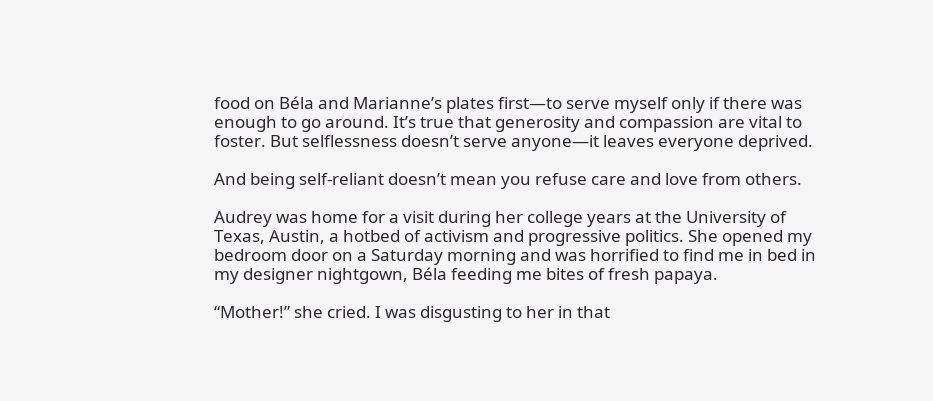food on Béla and Marianne’s plates first—to serve myself only if there was enough to go around. It’s true that generosity and compassion are vital to foster. But selflessness doesn’t serve anyone—it leaves everyone deprived.

And being self-reliant doesn’t mean you refuse care and love from others.

Audrey was home for a visit during her college years at the University of Texas, Austin, a hotbed of activism and progressive politics. She opened my bedroom door on a Saturday morning and was horrified to find me in bed in my designer nightgown, Béla feeding me bites of fresh papaya.

“Mother!” she cried. I was disgusting to her in that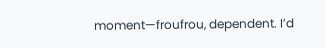moment—froufrou, dependent. I’d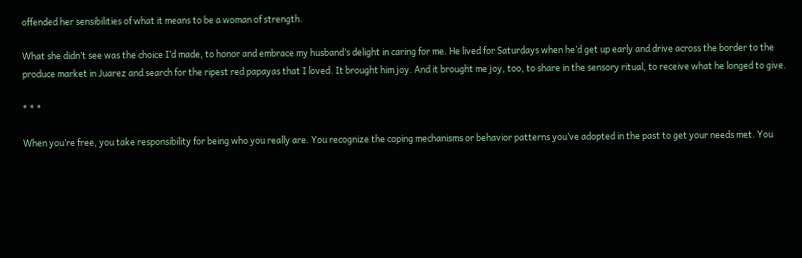offended her sensibilities of what it means to be a woman of strength.

What she didn’t see was the choice I’d made, to honor and embrace my husband’s delight in caring for me. He lived for Saturdays when he’d get up early and drive across the border to the produce market in Juarez and search for the ripest red papayas that I loved. It brought him joy. And it brought me joy, too, to share in the sensory ritual, to receive what he longed to give.

* * *

When you’re free, you take responsibility for being who you really are. You recognize the coping mechanisms or behavior patterns you’ve adopted in the past to get your needs met. You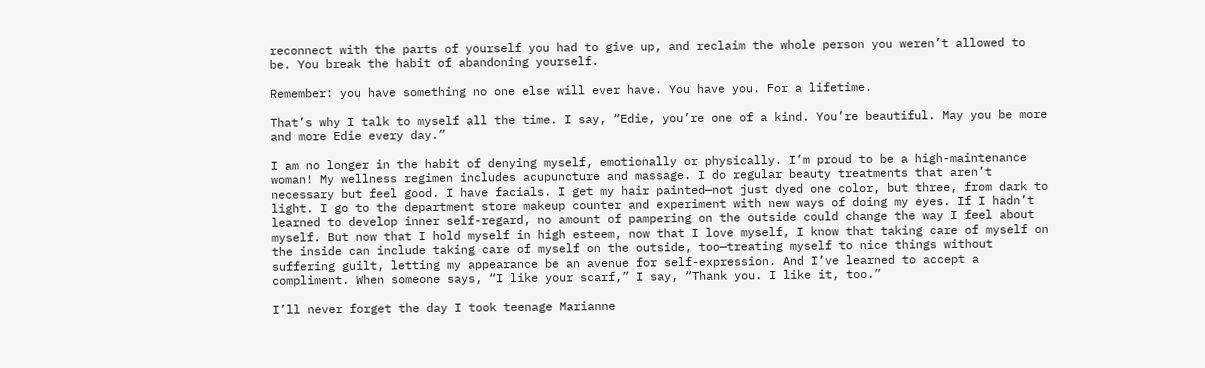reconnect with the parts of yourself you had to give up, and reclaim the whole person you weren’t allowed to be. You break the habit of abandoning yourself.

Remember: you have something no one else will ever have. You have you. For a lifetime.

That’s why I talk to myself all the time. I say, “Edie, you’re one of a kind. You’re beautiful. May you be more and more Edie every day.”

I am no longer in the habit of denying myself, emotionally or physically. I’m proud to be a high-maintenance woman! My wellness regimen includes acupuncture and massage. I do regular beauty treatments that aren’t necessary but feel good. I have facials. I get my hair painted—not just dyed one color, but three, from dark to light. I go to the department store makeup counter and experiment with new ways of doing my eyes. If I hadn’t learned to develop inner self-regard, no amount of pampering on the outside could change the way I feel about myself. But now that I hold myself in high esteem, now that I love myself, I know that taking care of myself on the inside can include taking care of myself on the outside, too—treating myself to nice things without suffering guilt, letting my appearance be an avenue for self-expression. And I’ve learned to accept a compliment. When someone says, “I like your scarf,” I say, “Thank you. I like it, too.”

I’ll never forget the day I took teenage Marianne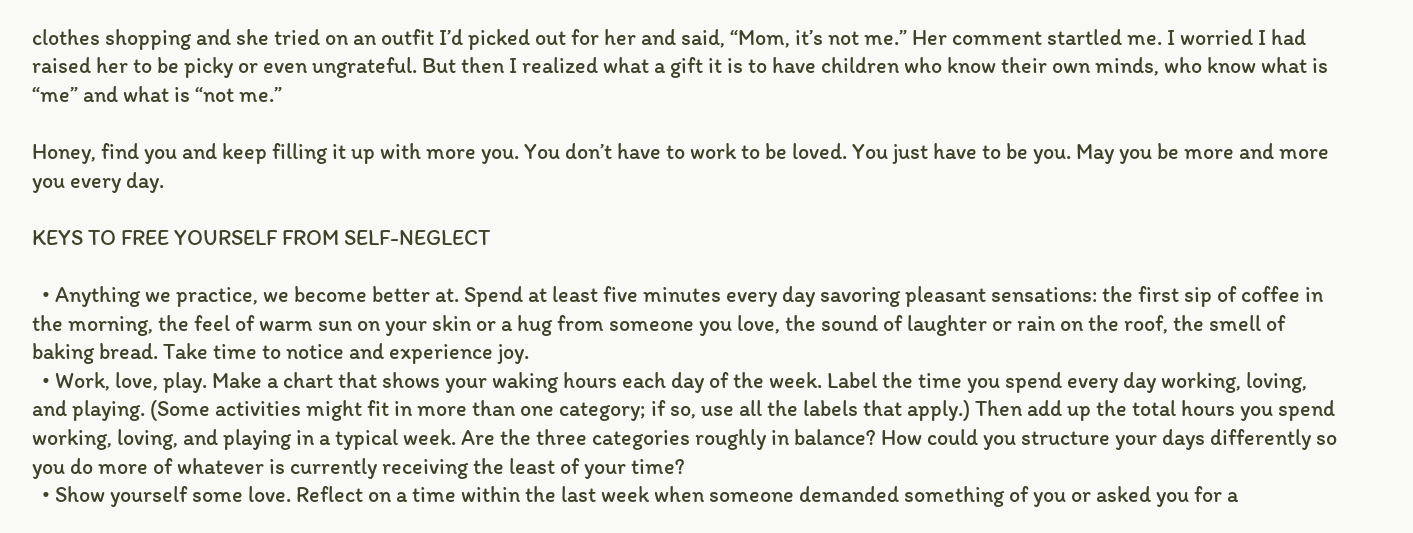clothes shopping and she tried on an outfit I’d picked out for her and said, “Mom, it’s not me.” Her comment startled me. I worried I had raised her to be picky or even ungrateful. But then I realized what a gift it is to have children who know their own minds, who know what is “me” and what is “not me.”

Honey, find you and keep filling it up with more you. You don’t have to work to be loved. You just have to be you. May you be more and more you every day.

KEYS TO FREE YOURSELF FROM SELF-NEGLECT

  • Anything we practice, we become better at. Spend at least five minutes every day savoring pleasant sensations: the first sip of coffee in the morning, the feel of warm sun on your skin or a hug from someone you love, the sound of laughter or rain on the roof, the smell of baking bread. Take time to notice and experience joy.
  • Work, love, play. Make a chart that shows your waking hours each day of the week. Label the time you spend every day working, loving, and playing. (Some activities might fit in more than one category; if so, use all the labels that apply.) Then add up the total hours you spend working, loving, and playing in a typical week. Are the three categories roughly in balance? How could you structure your days differently so you do more of whatever is currently receiving the least of your time?
  • Show yourself some love. Reflect on a time within the last week when someone demanded something of you or asked you for a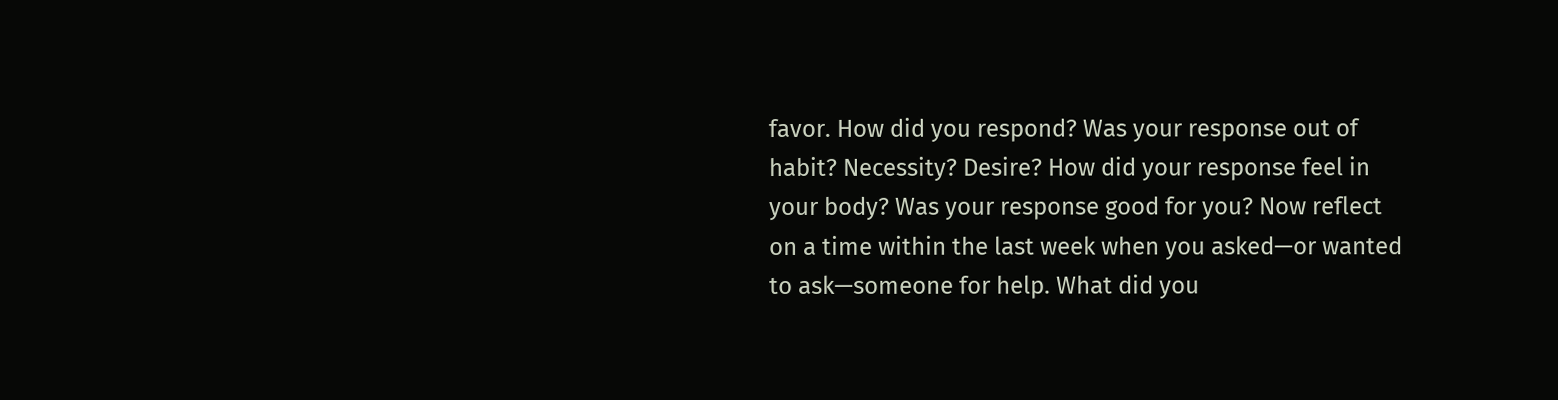favor. How did you respond? Was your response out of habit? Necessity? Desire? How did your response feel in your body? Was your response good for you? Now reflect on a time within the last week when you asked—or wanted to ask—someone for help. What did you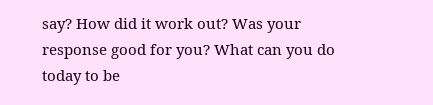say? How did it work out? Was your response good for you? What can you do today to be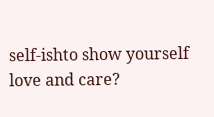self-ishto show yourself love and care?